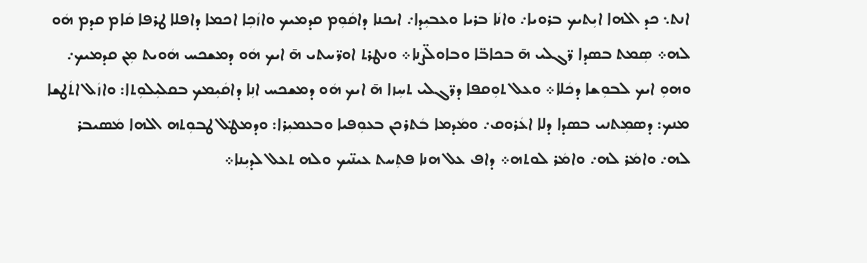ܐܢܬ܆ ܟܕ ܐܠܗܐ ܐܝܼܬܝܟ ܒܪܘܝܐ܇ ܘܐܢܿܐ ܒܪܝܐ ܘܥܒܝܼܕܐ܇ ܐܝܟܢܐ ܕܐܩܿܘܼܡ ܩܕܡܝܟ ܘܐܙܿܟܼܐ ܐܟܡܐ ܕܐܦܠܐ ܛܪܦܐ ܩܿܐܡ ܩܕܡ ܗܿܘ ܠܗ܀ ܣܼܡܬ ܒܣܕܐ ܪ̈ܓܠܝ ܗ̄ ܒܟܐܒ̈ܐ ܘܒܐܘܠ̈ܨܢܐ܀ ܘܢܛܪܬ ܐܘܪ̈ܚܬܝ ܗ̄ ܐܝܟ ܗܿܘ ܕܡܫܟܚ ܗܿܘܝܬ ܡܼܢ ܩܕܡܝܟ܇ ܘܗܘܼ ܐܝܟ ܠܒܘܼܫܐ ܕܟܿܠܐ܀ ܘܥܠ ܬܘܼܩܦܐ ܕܪ̈ܓܠܝ ܬܚܼܙܐ ܗ̄ ܐܝܟ ܗܿܘ ܕܡܫܟܚ ܐܢܼܐ ܕܐܩܿܝܼܡܟ ܒܩܠܝܼܠܘܼܬܐ: ܘܐܙܿܠ ܐܬܿܛܫܐ ܡܢܟ: ܕܣܡܼܬܢܝ ܒܣܕܐ ܕܠܐ ܐܥܿܪܘܩ܇ ܘܡܿܕܡܐ ܒܿܬܪܟܢ ܒܥܘܼܦܝܐ ܘܒܥܡܝܼܪܐ: ܘܕܡܛ݀ܠ ܛܒܘܼܬܗ ܐܠܗܐ ܡܿܣܝܒܪ ܠܗ܇ ܘܐܡܿܪ ܠܗ܇ ܘܐܡܿܪ ܠܘܬܗ܀ ܕܐܦ ܥܠ ܗܢܐ ܦܬܼܚܬ ܥܝܢ̈ܝܟ ܘܠܗ ܬܥܠ ܠܕܝܼܢܐ܀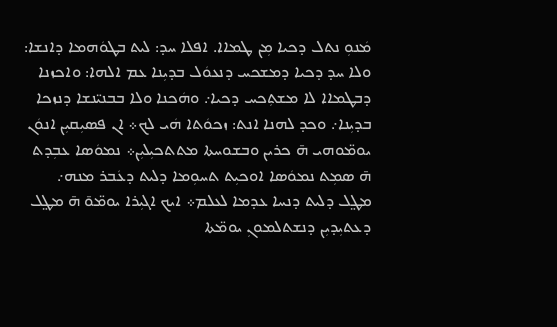ܡܿܢܘܼ ܢܬܠ ܕܟܝܐ ܡܼܢ ܛܡܐܐ. ܐܦܠܐ ܚܕ: ܠܝܬ ܒܛܘܿܗܡܐ ܕܐܢܫܐ: ܘܠܐ ܚܕ ܕܟܝܐ ܕܡܫܟܚ ܕܢܥܘܿܠ ܒܕܝܼܢܐ ܥܡ ܐܠܗܐ: ܘܐܟܙܢܐ ܕܒܛܡܐܐ ܠܐ ܡܫܬܼܟܚ ܕܟܝܐ܇ ܘܗܿܟܢܐ ܘܠܐ ܒܒܢܝ̈ܢܫܐ ܕܢܙܟܐ ܒܕܝܼܢܐ܇ ܘܟܕ ܠܗܢܐ ܐܢܬ: ܙܟܘܿܬܐ ܗܿܝ ܠܟ܀ ܐܢ ܦܣܝܼܩܝܼܢ ܐܢܘܿܢ ܝܘܡ̈ܘܗܝ ܗ̄ ܟܪܝܢ ܘܒܫܘܚܬܐ ܡܬܬܟܝܼܠܝܼܢ܀ ܢܡܘܿܣܐ ܥܒܼܕܬ ܗ̄ ܣܡܼܬ ܢܡܘܿܣܐ ܐܘܟܝܼܬ ܬܚܘܼܡܐ ܕܠܝܬ ܕܥܿܒܪ ܡܢܗ܇ ܡܛ݀ܠ ܕܠܝܬ ܕܢܚܐ ܥܕܡܐ ܠܥܠܡ܀ ܐܝܟ ܐܓܝܼܪܐ ܝܘܡ̈ܘ̄ ܗ̄ ܡܛ݀ܠ ܕܥܬܝܼܕܝܼܢ ܕܢܫܬܠܡܘܢܼ ܝܘܡ̈ܬܐ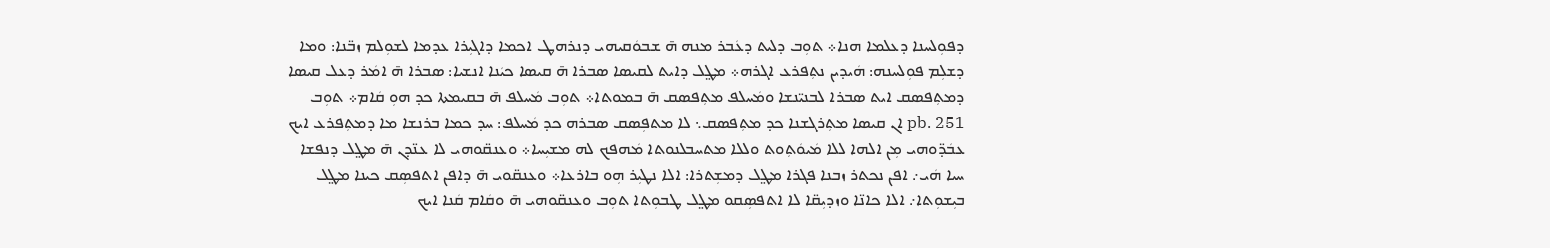ܕܦܘܼܠܚܢܐ ܕܥܠܡܐ ܗܢܐ܀ ܬܘܼܒ ܕܠܝܬ ܕܥܿܒܪ ܡܢܗ ܗ̄ ܫܒܘܿܩܝܗܝ ܕܢܪܗܛ ܐܟܡܐ ܕܐܓܝܼܪܐ ܥܕܡܐ ܠܫܘܼܠܡ ܙܒ̈ܢܐ: ܘܡܐ ܕܫܠܼܡ ܦܘܼܠܚܢܗ: ܗܿܝܕܝܢ ܢܬܼܦܪܥ ܐܓܪܗ܀ ܡܛ݀ܠ ܕܐܝܬ ܠܩܝܣܐ ܣܒܪܐ ܗ̄ ܩܝܣܐ ܟܝܿܢܐ ܐܢܫܝܐ: ܣܒܪܐ ܗ̄ ܐܡܿܪ ܕܥܠ ܩܝܣܐ ܕܡܬܼܦܣܩ ܐܝܬ ܣܒܪܐ ܠܒܢܝ̈ܢܫܐ ܘܡܿܚܠܦ ܡܬܼܦܣܩ ܗ̄ ܒܡܘܬܐ܀ ܬܘܼܒ ܡܿܚܠܦ ܗ̄ ܒܩܝܡܬܐ ܟܕ ܗܘܼ ܩܿܐܡ܀ ܬܘܼܒ pb. 251 ܐܢ ܩܝܣܐ ܡܬܼܪܓܫܢܐ ܟܕ ܡܬܼܦܣܩ܆ ܠܐ ܡܬܦܼܣܩ ܣܒܪܗ ܟܕ ܡܿܚܠܦ: ܚܕ ܟܡܐ ܒܪܢܫܐ ܡܐ ܕܡܬܼܦܪܥ ܐܝܟ ܥܒܿܕ̈ܘܗܝ ܡܼܢ ܐܠܗܐ ܠܠܐ ܡܿܝܘܿܬܼܘܬ ܘܠܠܐ ܡܬܚܒܠܢܘܬܐ ܡܿܗܦܟ ܠܗ ܡܫܝܼܚܐ܀ ܘܥܢܩ̈ܘܗܝ ܠܐ ܥܢ̈ܕܢ ܗ̄ ܡܛ݀ܠ ܕܢܦܫܐ ܚܝܐ ܗܿܝ܇ ܐܦܢ ܢܟܬܪ ܙܒܢܐ ܦܓܪܐ ܡܛ݀ܠ ܕܡܫܼܬܪܐ: ܐܠܐ ܢܛܝܼܪ ܗܼܘ ܒܐܪܥܐ܀ ܘܥܢܩ̈ܘܝ ܗ̄ ܕܐܦܢ ܐܬܦܣܼܩ ܟܝܢܐ ܡܛ݀ܠ ܒܝܼܫܘܼܬܐ܇ ܐܠܐ ܟܐܢ̈ܐ ܘܙܕܝܼܩ̈ܐ ܠܐ ܐܬܦܣܼܩܘ ܡܛ݀ܠ ܛܒܘܼܬܐ ܬܘܼܒ ܘܥܢܩ̈ܘܗܝ ܗ̄ ܘܩܿܐܡ ܩܿܢܐ ܐܝܟ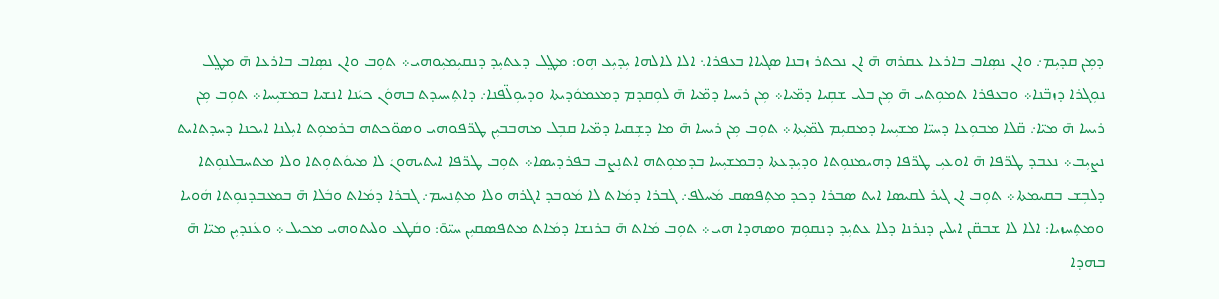ܕܡܼܢ ܩܕܝܼܡ܇ ܘܐܢ ܢܣܼܐܒ ܒܐܪܥܐ ܥܩܪܗ ܗ̄ ܐܢ ܢܟܬܪ ܙܒܢܐ ܣܓܝܐܐ ܒܥܦܪܐ܆ ܐܠܐ ܠܐܠܗܐ ܝܼܕܝܼܥ ܗܼܘ: ܡܛ݀ܠ ܕܥܬܝܼܕ ܕܢܩܝܼܡܝܼܘܗܝ܀ ܬܘܼܒ ܘܐܢ ܢܣܼܐܒ ܒܐܪܥܐ ܗ̄ ܡܛ݀ܠ ܢܘܼܓܪܐ ܕܙܒ̈ܢܐ܀ ܘܒܥܦܪܐ ܬܡܘܼܬܝ ܗ̄ ܡܼܢ ܒܠܝ ܫܩܼܝܐ ܕܡ̈ܝܐ܀ ܡܼܢ ܪܝܚܐ ܕܡ̈ܝܐ ܗ̄ ܠܘܼܩܕܡ ܕܡܥܡܘܿܕܝܬܐ ܘܕܝܘܼܠ̈ܦܢܐ܇ ܕܐܬܼܚܝܕܬ ܒܗܘܿܢ ܟܝܿܢܐ ܐܢܫܝܐ ܒܡܫܝܼܚܐ܀ ܬܘܼܒ ܡܼܢ ܪܝܚܐ ܗ̄ ܡܝ̈ܐ܇ ܩ̈ܠܐ ܡܒܘܼܥܐ ܕܚܝ̈ܐ ܡܫܝܼܚܐ ܕܡܩܝܼܡ ܠܡ̈ܝܼܬܐ܀ ܬܘܼܒ ܡܼܢ ܪܝܚܐ ܗ̄ ܡܐ ܕܫܼܩܝܐ ܕܡ̈ܝܐ ܩܒܼܠ ܡܗܒܒܝܼܢ ܛܪ̈ܦܘܗܝ ܘܣܘ̈ܟܬܗ ܒܪܡܘܼܬ ܐܝܼܠܢܐ ܐܝܟܢܐ ܕܚܕܬܐܝܬ ܢܨܝܼܒ܀ ܢܥܒܕ ܛܪ̈ܦܐ ܗ̄ ܐܘܥܝܼ ܛܪ̈ܦܐ ܕܗܝܡܢܘܼܬܐ ܘܕܝܼܕܥܬܐ ܕܒܡܫܝܼܚܐ ܒܕܡܘܼܬܗ ܐܬܢܼܨܒ ܒܦܪܕܝܣܐ܀ ܬܘܼܒ ܛܪ̈ܦܐ ܐܝܬܝܗܘܢܿ ܠܐ ܡܝܘܿܬܘܼܬܐ ܘܠܐ ܡܬܚܒܠܢܘܼܬܐ ܕܠܒܼܫ ܒܩܝܡܬܐ܀ ܬܘܼܒ ܐܢ ܓܝܪ ܠܩܝܣܐ ܐܝܬ ܣܒܪܐ ܕܟܕ ܡܬܼܦܣܩ ܡܿܚܠܦ܇ ܓܒܪܐ ܕܡܿܐܬ ܠܐ ܡܿܘܒܕ ܐܓܪܗ ܘܠܐ ܡܬܼܢܚܡ܇ ܓܒܪܐ ܕܡܿܐܬ ܘܒܿܠܐ ܗ̄ ܒܡܥܒܕܢܘܼܬܐ ܗܿܘܝܐ ܘܡܬܼܚܙܝܐ: ܐܠܐ ܠܐ ܫܒܩ̈ܢ ܐܝܠܝܢ ܕܢܪܢܐ ܕܠܐ ܥܬܝܼܕ ܕܢܩܘܼܡ ܘܣܗܕܐ ܗܝ܀ ܬܘܼܒ ܡܿܐܬ ܗ̄ ܒܪܢܫܐ ܕܡܿܐܬ ܡܬܦܣܩܝܼܢ ܚܝ̈ܘ̄: ܘܩܿܛܥ ܘܠܝܬܘܗܝ ܡܟܝܠ܀ ܘܥܿܢܕܝܼܢ ܡܝ̈ܐ ܗ̄ ܒܗܕܐ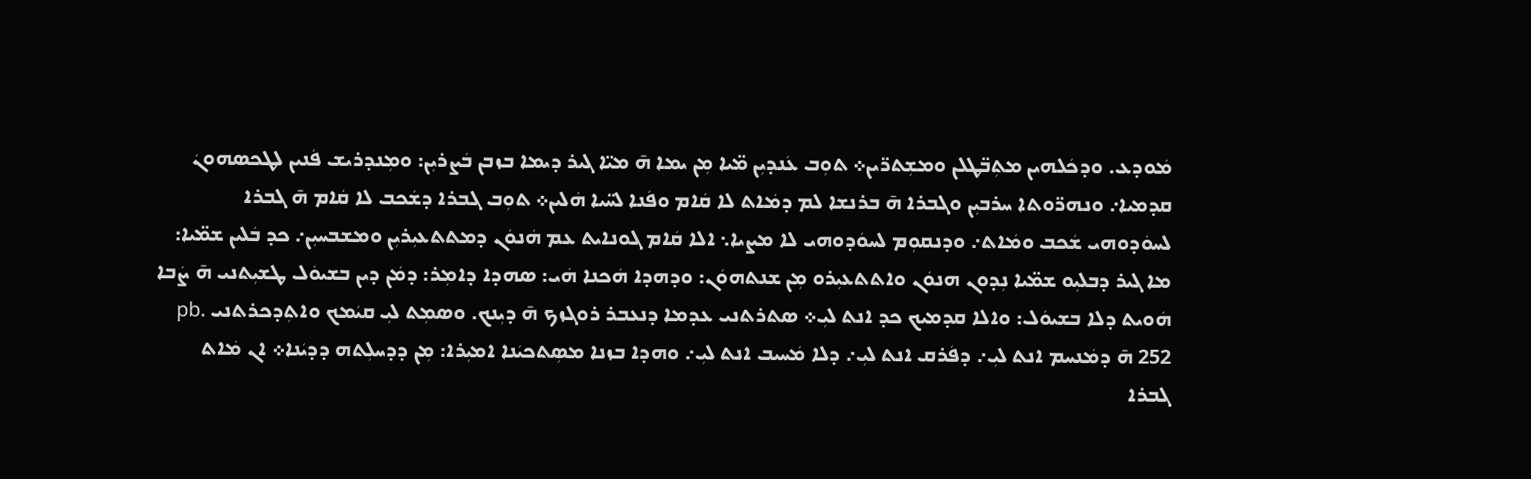ܡܿܘܕܥ. ܘܕܟܿܠܗܝܢ ܡܬܼܒ̈ܛܠܢ ܘܡܫܼܬܪ̈ܝܢ܀ ܬܘܼܒ ܥܿܢܕܝܼܢ ܡ̈ܝܐ ܡܼܢ ܝܡܐ ܗ̄ ܡܝ̈ܐ ܓܝܪ ܕܝܡܐ ܒܙܒܢ ܒܿܨܪܝܼܢ: ܘܡܼܢܕܪܝܫ ܦܿܢܝܢ ܠܛܟܣܗܘܢܿ ܩܕܡܝܐ܇ ܘܢܗܪ̈ܘܬܐ ܚܪܒܝܼܢ ܘܓܒܪܐ ܗ̄ ܒܪܢܫܐ ܠܡ ܕܡܿܐܬ ܠܐ ܩܿܐܡ ܘܦܿܢܐ ܠܚ̈ܝܐ ܗܿܠܝܢ܀ ܬܘܼܒ ܓܒܪܐ ܕܫܿܟܒ ܠܐ ܩܿܐܡ ܗ̄ ܓܒܪܐ ܠܚܘܿܕܘܗܝ ܫܿܟܒ ܘܡܿܐܬ܇ ܘܕܢܩܘܼܡ ܠܚܘܿܕܘܗܝ ܠܐ ܡܨܝܐ܆ ܐܠܐ ܩܿܐܡ ܓܘܢܐܝܬ ܥܡ ܗܿܢܘܿܢ ܕܡܬܬܥܝܼܪܝܼܢ ܘܡܫܒܚܝܼܢ܇ ܟܕ ܒܿܠܝܢ ܫܡ̈ܝܐ: ܡܐ ܓܝܪ ܕܒܠܝܼܘ ܫܡ̈ܝܐ ܢܼܕܘܢ ܗܢܘܿܢ ܘܐܬܬܥܝܼܪܘ ܡܼܢ ܫܢܬܗܘܿܢ: ܘܕܗܕܐ ܗܿܟܢܐ ܗܿܝ: ܣܗܕܐ ܕܐܡܼܪ: ܕܡܿܢ ܕܝܢ ܒܫܝܘܿܠ ܛܫܝܼܬܢܝ ܗ̄ ܨܿܒܐ ܗܿܘܝܬ ܕܠܐ ܒܫܝܘܿܠ: ܘܐܠܐ ܩܕܡܝܟ ܟܕ ܐܢܬ ܠܝܼ܀ ܣܬܪܬܢܝ ܥܕܡܐ ܕܢܥܒܪ ܪܘܓܙܟ ܗ̄ ܕܝܼܢܟ. ܘܣܡܼܬ ܠܝܼ ܩܝܿܡܟ ܘܐܬܼܕܟܪܬܢܝ pb. 252 ܗ̄ ܕܡܿܢܚܡ ܐܢܬ ܠܝܼ܇ ܕܦܿܪܩ ܐܢܬ ܠܝܼ܇ ܕܠܐ ܡܿܚܝܒ ܐܢܬ ܠܝܼ܇ ܘܗܕܐ ܒܙܢܐ ܡܣܼܬܟܝܿܢܐ ܐܡܝܼܪܐ: ܡܼܢ ܕܕܚܠܼܬܗ ܕܕܝܿܢܐ܀ ܐܢ ܡܿܐܬ ܓܒܪܐ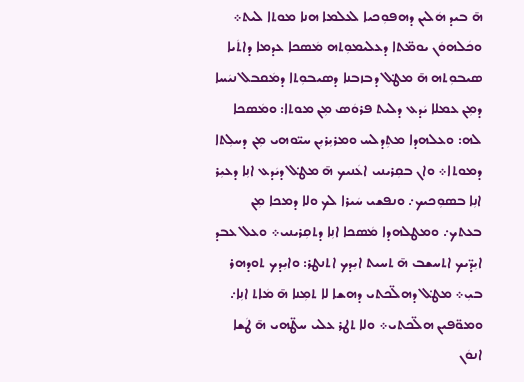ܗ̄ ܒܝܕ ܗܿܠܝܢ ܕܗܦܘܼܟܝܐ ܠܥܠܡܐ ܗܢܐ ܡܘܬܐ ܠܝܬ܀ ܘܟܿܠܗܘܿܢ ܝܘܡ̈ܬܐ ܕܥܠܝܡܘܼܬܗ ܡܿܣܟܐ ܥܕܡܐ ܕܐܬܿܝܐ ܣܝܒܘܼܬܗ ܗ̄ ܡܛ݀ܠ ܕܒܙܒܢܐ ܕܣܝܒܘܼܬܐ ܕܡܿܩܒܠ ܢܝܿܚܐ ܕܡܼܢ ܥܡܠܐ ܝܿܕܥ ܕܠܝܬ ܦܪܘܿܣ ܡܼܢ ܡܘܬܐ: ܘܡܿܣܟܐ ܠܗ: ܘܥܠܗܕܐ ܡܬܼܕܠܚ ܘܡܪܝܼܪܝܼܢ ܚܝ̈ܘܗܝ ܡܼܢ ܕܚܠܼܬܐ ܕܡܘܬܐ܀ ܘܐܢ ܒܩܼܪܝܢܝ ܐܥܿܢܝܟ ܗ̄ ܡܛ݀ܠ ܕܝܿܕܥ ܐܢܼܐ ܕܥܝܼܪ ܐܢܼܐ ܒܣܘܼܟܝܟ܇ ܘܢܦܫܝ ܚܿܝܪܐ ܠܟ ܘܠܐ ܕܡܟܐ ܡܼܢ ܒܥܬܟ܇ ܘܡܛܠܗܕܐ ܡܿܣܟܐ ܐܢܼܐ ܕܬܩܼܪܝܢܝ܀ ܘܥܠ ܥܒܕ ܐܝܼܕ̈ܝܟ ܐܬܚܫܒ ܗ̄ ܬܚܝܬ ܐܝܼܕܟ ܐܬܢܛܪ: ܘܐܝܼܕܟ ܬܘܕܗܪ ܒܝܼ܀ ܡܛ݀ܠ ܕܗܠ̈ܟܬܝ ܕܗܫܐ ܠܐ ܬܡܼܢܐ ܗ̄ ܡܿܐܬ ܐܢܼܐ܇ ܘܡܘ̈ܦܝܢ ܗܠ̈ܟܬܝ܀ ܘܠܐ ܬܛܪ ܥܠܝ ܚܛ̈ܗܝ ܗ̄ ܛܿܫܐ ܐܢܘܿܢ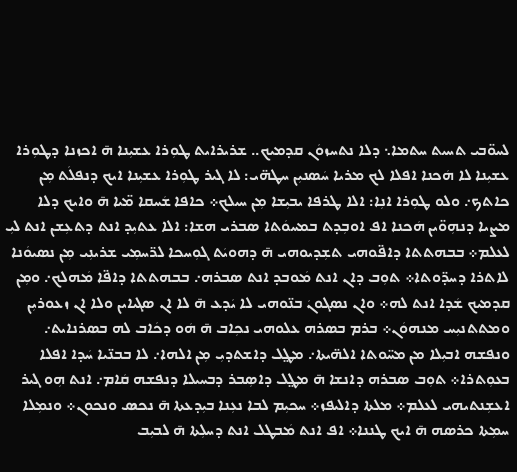ܠܚܘ̈ܒܝ ܬܚܝܬ ܚܬܡܐ܆ ܕܠܐ ܢܬܚܙܘܿܢ ܩܕܡܝܟ.. ܫܪܝܪܐܝܬ ܛܘܼܪܐ ܥܫܝܼܢܐ ܗ̄ ܐܟܙܢܐ ܕܛܘܼܪܐ ܥܫܝܼܢܐ ܠܐ ܗܿܟܢܐ ܐܦܠܐ ܠܟ ܡܪܝܐ ܚܿܣܢܝܼܢ ܚܛܗ̈ܝ: ܠܐ ܓܝܪ ܛܘܼܪܐ ܥܫܝܼܢܐ ܐܝܟ ܕܢܦܠܿܬ ܡܼܢ ܟܐܬܟ܇ ܘܠܘ ܛܘܼܪܐ ܐܢܼܐ: ܐܠܐ ܛܪܦܐ ܝܒܝܼܫܐ ܡܼܢ ܚܝܠܟ܀ ܟܐܦܐ ܫܿܚܩܐ ܡ̈ܝܐ ܗ̄ ܘܐܝܟ ܕܠܐ ܡܨܝܐ ܕܢܗܼܘ̈ܝܢ ܗܿܟܢܐ ܐܦ ܐܘܒܼܕܬ ܒܡܚܘܿܬܐ ܣܒܪܝ ܗܫܐ: ܐܠܐ ܥܬܝܼܕ ܐܢܬ ܕܬܥܼܫܢ ܐܢܬ ܠܝܼ ܠܥܠܡ܀ ܒܒܗܬܬܐ ܕܐܦ̈ܘܗܝ ܬܫܼܕܝܘܗܝ ܗ̄ ܕܗܘܝܿܬ ܓܘܼܚܟܐ ܠܪ̈ܚܡܼܝ ܫܪܝܢܼܝ ܡܼܢ ܢܣܝܘܿܢܐ ܠܐܬܪܐ ܕܚܕ̈ܘܬܐ܀ ܬܘܼܒ ܕܐܢ ܐܢܬ ܡܿܘܒܕ ܐܢܬ ܣܒܪܗ܇ ܒܒܗܬܬܐ ܕܐܦ̈ܐ ܡܿܗܠܟ܇ ܘܡܼܢ ܩܕܡܝܟ ܫܿܕܐ ܐܢܬ ܠܗ܀ ܘܐܢ ܢܣܓܘܢܿ ܒܢ̈ܘܗܝ ܠܐ ܝܿܕܥ ܗ̄ ܠܐ ܐܢ ܣܓܝܐܝܢ ܘܠܐ ܐܢ ܙܥܘܪܝܼܢ ܘܡܬܬܢܝܼܚ ܡܢܗܘܿܢ܀ ܒܪܡ ܒܣܪܗ ܥܠܘܗܝ ܢܟܼܐܒ ܗ̄ ܗܿܘ ܕܟܿܐܒ ܠܗ ܒܣܪܢܐܝܬ܇ ܘܢܦܫܗ ܐܒܝܼܠܐ ܡܢ ܡܚ̈ܘܬܐ ܐܠܗ̈ܝܬܐ܇ ܡܛ݀ܠ ܕܐܫܬܕܝܼ ܡܼܢ ܐܠܗܐ܇ ܠܐ ܒܒܢ̈ܝܐ ܚܿܕܐ ܐܦܠܐ ܒܥܘܼܬܪܐ܀ ܬܘܼܒ ܣܒܪܗ ܕܐܢܫܐ ܗ̄ ܡܛ݀ܠ ܕܐܣܼܒܪ ܕܒܚܝܠܐ ܕܢܦܫܗ ܩܿܐܡ܇ ܐܢܬ ܗܼܘ ܓܝܪ ܐܥܫܼܢܬܝܗܝ ܠܥܠܡ܀ ܡܠܬܐ ܕܐܠܝܦܙ܀ ܚܟܝܼܡ ܠܒܐ ܢܥܼܢܐ ܒܝܼܕܥܬܐ ܗ̄ ܢܟܣ ܘܢܟܘܢ܀ ܘܢܡܼܠܐ ܚܡܼܬܐ ܟܪܣܗ ܗ̄ ܐܝܟ ܛܢܢܐ܀ ܐܦ ܐܢܬ ܡܿܒܛܠ ܐܢܬ ܕܚܠܼܬܐ ܗ̄ ܠܒܝܼܒ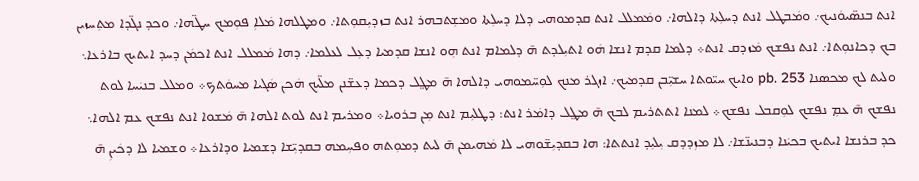ܐܢܬ ܒܢܣ̈ܝܘܿܢܝܟ܇ ܘܡܿܒܛܠ ܐܢܬ ܕܚܠܼܬܐ ܕܐܠܗܐ܇ ܘܡܿܡܠܠ ܐܢܬ ܩܕܡܘܗܝ ܕܠܐ ܕܚܠܼܬܐ ܘܡܫܼܬܒܗܪ ܐܢܬ ܒܙܕܝܼܩܘܼܬܐ܇ ܘܡܛܠܗܐ ܡܿܠܐܼ ܦܘܼܡܟ ܚܛ̈ܗܐ܇ ܘܟܕ ܢܓ̈ܕܐ ܡܬܼܚܙܝܢ ܒܟ ܕܟܐܢܘܼܬܐ܇ ܐܢܬ ܢܦܫܟ ܡܿܙܕܩ ܐܢܬ܀ ܕܠܡܐ ܩܕܡ ܐܢܫܐ ܗܿܘ ܐܬܝܼܠܕܬ ܗ̄ ܕܠܡܐܡ ܐܢܬ ܗܼܘ ܐܢܫܐ ܩܕܡܝܐ ܕܥܼܠ ܠܥܠܡܐ܇ ܕܗܐ ܡܿܡܠܠ ܐܢܬ ܐܟܡܿܢ ܕܚܕ ܐܝܬܝܟ ܒܐܪܥܐ܆ ܘܠܝܬ ܠܟ ܡܟܣܢܐ pb. 253 ܘܐܝܟ ܚܝ̈ܘܬܐ ܚܫܝܼ̈ܒܢ ܩܕܡܝܟ܇ ܐܙܓܪ ܡܢܟ ܠܘܼܚ̈ܡܘܗܝ ܕܐܠܗܐ ܗ̄ ܡܛ݀ܠ ܕܟܡܐ ܕܥܫ̈ܢܢ ܡܠ̈ܝܟ ܗܿܟܢ ܣܿܓܝܐ ܡܚܘܿܬܟ܀ ܘܡܠܠ ܒܢܝܿܚܐ ܠܘܬ ܢܦܫܟ ܗ̄ ܥܡܼ ܢܦܫܟ ܠܘܼܩܒܠ ܢܦܫܟ܀ ܠܡܢܐ ܐܬܬܪܝܡ ܠܒܟ ܗ̄ ܡܛ݀ܠ ܕܐܡܿܪ ܐܢܬ: ܕܛܠܝܼܡ ܐܢܬ ܡܼܢ ܒܪܘܝܐ܀ ܘܡܪܝܡ ܐܢܬ ܠܘܬ ܐܠܗܐ ܗ̄ ܡܿܫܘܐ ܐܢܬ ܢܦܫܟ ܥܡ ܐܠܗܐ܆ ܟܕ ܒܪܢܫܐ ܐܝܬܝܟ ܒܟܝܿܢܐ ܕܒܢܝܢ̈ܫܐ܇ ܠܐ ܡܙܼܕܕܩ ܝܼܠܝܼܕ ܐܢܬܬܐ: ܗܐ ܒܩܕܝܼܫ̈ܘܗܝ ܠܐ ܡܿܗܝܡܢ ܗ̄ ܠܝܬ ܕܡܘܼܬܗ ܘܦܚܼܡܗ ܒܩܕܝܼ̈ܫܐ ܕܫܡܝܐ ܘܕܐܪܥܐ܀ ܘܫܡܝܐ ܠܐ ܕܟܿܝܢܼ ܗ̄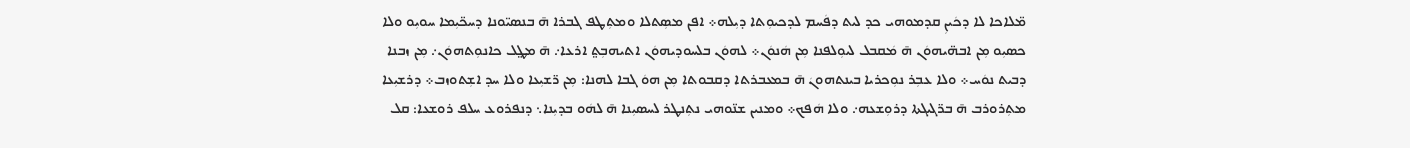ܡ̈ܠܐܟܐ ܠܐ ܕܟܿܝܢܼ ܩܕܡܘܗܝ ܟܕ ܠܝܬ ܕܦܿܚܡ ܠܕܟܝܘܼܬܐ ܕܝܼܠܗ܀ ܐܦܢ ܡܣܼܬܠܐ ܘܡܬܼܛܦ ܓܒܪܐ ܗ̄ ܒܢܣܝ̈ܘܢܐ ܕܚܟ̈ܝܼܡܐ ܚܘܝܼܘ ܘܠܐ ܟܣܝܼܘ ܡܼܢ ܐܒܗ̈ܝܗܘܿܢ ܗ̄ ܡܿܩܒܠ ܠܝܘܼܠܦܢܐ ܡܼܢ ܗܿܢܘܿܢ܀ ܠܗܘܿܢ ܒܠܚܘܕܝܗܘܿܢ ܐܬܝܗܒܼܬ݀ ܐܪܥܐ܇ ܗ̄ ܡܛ݀ܠ ܟܐܢܘܼܬܗܘܿܢ܇ ܡܼܢ ܙܒܢܐ ܕܒܝܬ ܢܘܿܚ܀ ܘܠܐ ܥܒܼܪ ܢܘܼܟܪܝܐ ܒܝܢܬܗܘܢܿ ܗ̄ ܒܡܥܒܪܬܐ ܕܩܒܘܬܐ ܡܼܢ ܗܘܿ ܓܒܐ ܠܗܢܐ: ܡܼܢ ܪ̈ܫܝܼܥܐ ܘܠܐ ܚܕ ܐܫܼܬܘܙܒ܀ ܕܪܫܝܼܥܐ ܡܬܼܪܘܪܒ ܗ̄ ܒܪ̈ܓܝܓܬܐ ܕܪܘܼܫܥܗ܇ ܘܠܐ ܗܿܦܟ܀ ܘܡܢܝܢ ܫܢ̈ܘܗܝ ܢܬܼܢܛܪ ܠܚܣܝܼܢܐ ܗ̄ ܠܗܿܘ ܒܕܝܼܢܐ܆ ܕܢܦܪܘܥ ܚܠܦ ܪܘܫܥܐ: ܩܠ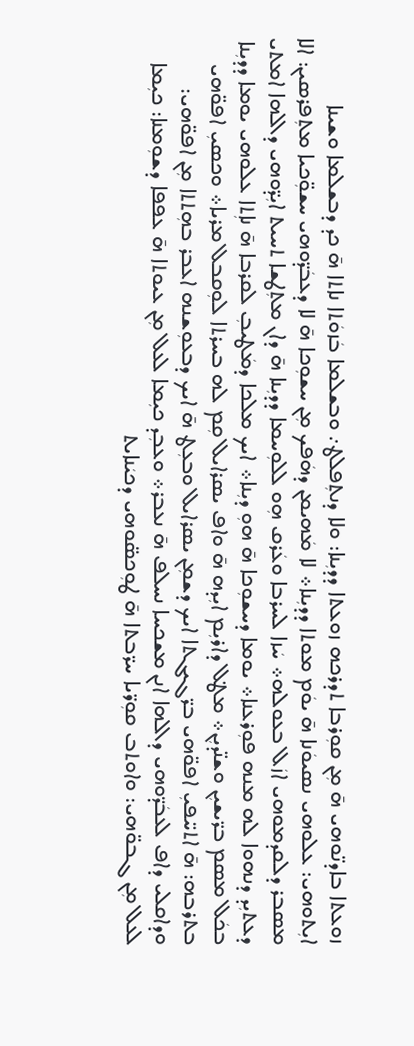ܙܘܥܬܐ ܒܐܕܢ̈ܘܗܝ ܗ̄ ܡܼܢ ܩܘܼܪܒܐ ܬܕܪܟܗ ܙܘܥܬܐ ܕܕܝܼܢܐ: ܘܠܐ ܕܢܬܼܦܠܛ܇ ܘܒܫܠܡܐ ܒܿܙܘܿܬܐ ܢܐܬܐ ܗ̄ ܟܕ ܕܒܫܠܡܐ ܘܫܝܢܐ ܐܝܼܬܘܗܝ: ܥܠܘܗܝ ܢܣܝܘܿܢܐ ܗ̄ ܝܘܿܡ ܡܘܬܐ ܕܕܝܼܢܐ܀ ܠܐ ܡܿܗܝܡܢ ܕܗܿܦܟ ܡܼܢ ܚܫܘܼܟܐ ܗ̄ ܠܐ ܕܥܒܿܕ̈ܘܗܝ ܚܫܘܼ̈ܟܝܐ ܡܬܼܦܪܣܝܢ: ܐܠܐ ܡܣܒܪ ܕܠܩܕܡܘܗܝ ܐܙܿܠ ܒܥܘܠܗ܀ ܚܿܙܐ ܠܚܪܒܐ ܘܥܿܪܩ ܗܼܘ ܠܠܘܼܚܡܐ ܕܕܝܼܢܐ ܗ̄ ܕܐܢ ܡܬܼܛܫܐ ܬܚܝܬ ܐܝܼܕ̈ܘܗܝ ܕܐܠܗܐ ܐܡܬܝ ܕܥܬܝܼܕ ܕܢܗܘܐ ܠܗ ܡܢܗ ܦܘܼܪܥܢܐ܀ ܝܘܡܐ ܕܚܫܘܼܟܐ ܗ̄ ܗܘܼ ܕܝܼܢܐ܀ ܐܝܟ ܡܠܟܐ ܕܡܿܛܝܒܼ ܠܩܪܒܐ ܗ̄ ܢܐܼܬܐ ܥܠܘܗܝ ܝܘܡܐ ܕܕܝܼܢܐ ܒܟܿܠ ܡܣܡ ܒܪ̈ܝܫܝܼܢ ܘܫܢ̈ܕܝܼܢ܀ ܡܛ݀ܠ ܕܐܪܝܼܡ ܐܝܼܕܗ ܗ̄ ܘܐܦ ܝܣܪܐܝܠ ܩܼܡ ܠܗ ܒܚܪܬܐ ܠܘܼܩܒܠ ܡܪܝܐ܀ ܘܟܣܝܼ ܐܦܘ̈ܗܝ ܒܬܪܒܗ: ܗ̄ ܐܬܚ̈ܦܝܼ ܐܦܘ̈ܗܝ ܒܪ̈ܓܝܓܬܐ ܐܝܟ ܕܫܡܼܢ ܝܣܪܐܝܠ ܘܒܥܼܛ ܗ̄ ܐܝܟ ܕܒܥܘܼܫܢܗ ܐܥܒܪ ܒܗܼܬܬܐ ܡܼܢ ܐܦܘ̈ܗܝ: ܘܕܐܩܠܝ ܕܐܦ ܠܥܒܿܕ̈ܘܗܝ ܕܐܠܗܐ ܐܢܢ ܡܫܟܚܐ ܢܚܠܦ ܗ̄ ܢܥܒܪ܀ ܘܥܒܼܕ ܟܝܼܡܐ ܠܥܠ ܡܼܢ ܥܝܘܬܐ ܗ̄ ܥܦܦܐ ܕܫܘܼܡܢܐ: ܟܝܼܡܐ ܠܥܠ ܡܼܢ ܓܒܘ̈ܗܝ: ܘܐܘܬܒ ܩܘܼܪ̈ܝܐ ܚܪ̈ܒܬܐ ܗ̄ ܛܘܼܟܣ̈ܘܗܝ ܕܟܝܿܢܐܝܬ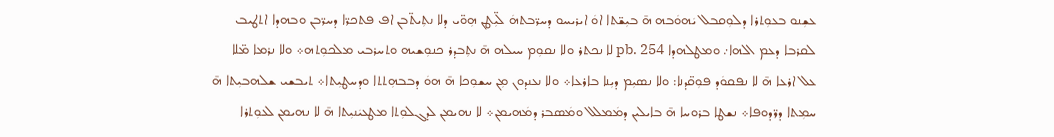ܥܫܼܢܘ ܒܥܘܼܬܪܐ ܕܠܘܼܩܒܠ ܝܿܗܘܿܒܗ ܗ̄ ܒܝܼܫ̈ܬܐ ܐܘܿ ܐܝܪܝܚܘ ܕܚܪ̈ܒܬܗܿ ܠ̈ܝܼܛܢ ܗܼܘ̈ܝ ܕܠܐ ܢܬܼܝܬ̈ܒܢ ܐܦ ܦܬܟܪ̈ܐ ܕܚܪ̈ܒܢ ܘܒܗܕܐ ܐܬܛܝܒ ܠܩܪܒܐ ܕܥܡ ܐܠܗܐ܇ ܘܡܛܠܗܕܐ pb. 254 ܠܐ ܢܟܬܪ ܘܠܐ ܢܩܘܼܡ ܚܝܠܗ ܗ̄ ܢܬܼܒܕܪ ܟܢܘܼܫܝܗ ܘܬܚܪܒܝ ܡܠܟܘܼܬܗ܀ ܘܠܐ ܢܪܡܐ ܡ̈ܠܐ ܥܠ ܐܪܥܐ ܗ̄ ܠܐ ܢܦܩܘܿܕ ܦܘܼܩ̈ܕܢܐ: ܘܠܐ ܢܣܝܼܡ ܕܝܼܢܐ ܒܐܪܥܐ܀ ܘܠܐ ܢܥܢܕܘܢ ܡܼܢ ܚܫܘܼܟܐ ܗ̄ ܗܘܿ ܕܒܒܗܼܬܬܐ ܘܕܚܛܝܼܬܐ܀ ܬܝܒܫܝ ܫܠܗܒܝܼܬܐ ܗ̄ ܚܡܼܬܐ ܕܪ̈ܕܘܦܐ܀ ܢܫܛܐ ܒܪܘܚܐ ܗ̄ ܒܐܝܠܝܢ ܕܡܿܡܠܠ ܘܡܿܣܒܪ ܕܡܿܗܝܡܢ܀ ܠܐ ܢܗܝܡܢ ܠܕܓܠܘܼܬܐ ܡܛܥܝܿܢܝܼܬܐ ܗ̄ ܠܐ ܢܗܝܡܢ ܠܥܘܼܬܪܐ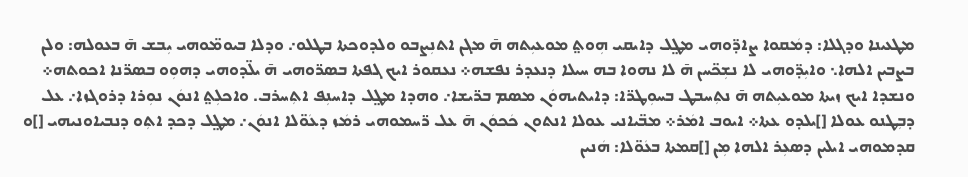ܡܛܥܝܢܐ ܘܕܓܠܐ: ܕܡܿܩܘܐ ܨܐܕ̈ܘܗܝ ܡܛ݀ܠ ܕܐܝܩܝ ܗܼܘܬ݀ ܡܘܥܝܼܬܗ ܗ̄ ܡܓܢ ܐܬܢܼܨܒܘ ܘܠܕܘܟܬܐ ܒܛܠܘ܇ ܘܕܠܐ ܒܝܘܡ̈ܘܗܝ ܝܼܒܫ ܗ̄ ܒܥܘܠܗ: ܘܠܢ ܒܨܒܝܢ ܐܠܗܐ܆ ܘܐܝܼܕ̈ܘܗܝ ܠܐ ܢܫܼܟ̈ܚܢ ܗ̄ ܠܐ ܢܗܘܐ ܒܗ ܚܝܠܐ ܕܢܥܕܪ ܢܦܫܗ܀ ܢܥܩܘܪ ܐܝܟ ܓܦܬܐ ܒܣܪ̈ܘܗܝ ܗ̄ ܝܠ̈ܕܘܗܝ ܕܗܘܼܘ ܒܣܪ̈ܢܐ ܐܟܘܬܗ܀ ܘܢܫܕܐ ܐܝܟ ܙܝܬܐ ܡܘܥܝܼܬܗ ܗ̄ ܢܬܼܚܒܛ ܒܚܘܼܛܪ̈ܐ: ܕܐܝܬܝܗܘܿܢ ܡܣܡ ܒܪ̈ܝܫܐ܇ ܘܗܕܐ ܡܛ݀ܠ ܕܐܚܢܼܦ ܐܬܼܚܪܒ. ܘܐܟܠܼܬ݀ ܐܢܘܿܢ ܢܘܼܪܐ ܕܪܘܓܙܐ܇ ܥܠ ܕܒܼܛܢܘ ܥܘܠܐ []ܝܠܕܘ ܥܬܐ܀ ܐܝܘܒ ܐܡܿܪ܀ ܡܒ̈ܝܐܢܝ ܥܘܠܐ ܐܢܬܘܢ ܟܿܟܘܿܢ ܗ̄ ܥܠ ܪ̈ܚܡܘܗܝ ܪܡܿܙ ܕܥܿܘ̈ܠܐ ܐܢܘܿܢ܇ ܡܛ݀ܠ ܕܟܕ ܐܬܼܘ ܕܢܒܝܐܘܢܝܗܝ []ܘ ܩܕܡܘܗܝ ܐܝܠܝܢ ܕܣܥܼܪ ܐܠܗܐ ܡܼܢ []ܩܡܬܐ ܒܥܿܘ̈ܠܐ: ܗܿܢܝܢ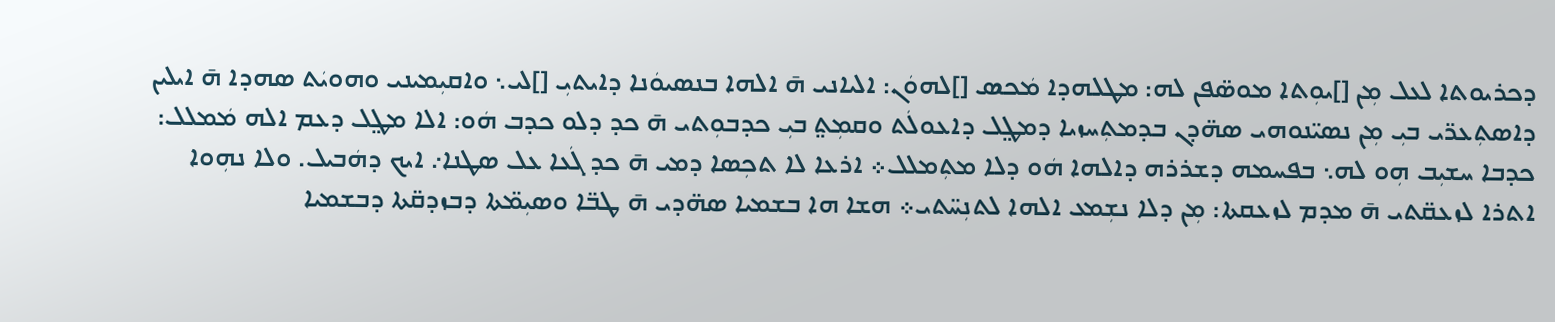ܕܟܪܝܘܬܐ ܠܥܠ ܡܼܢ []ܝܘܼܬܐ ܡܘܣ̈ܦܢ ܠܗ: ܡܛܠܗܕܐ ܡܿܟܣ []ܠܗܘܿܢ: ܐܠܝܐܢܝ ܗ̄ ܐܠܗܐ ܒܢܣܝܘܿܢܐ ܕܐܝܬܝܼ []ܠܝ܆ ܘܐܩܝܼܡܝܢܝ ܘܗܘܝܿܬ ܣܗܕܐ ܗ̄ ܐܝܠܝܢ ܕܐܣܬܼܥܪ̈ܝ ܒܝܼ ܡܼܢ ܢܣܝ̈ܢܘܗܝ ܣܗ̈ܕܢ ܒܕܡܬܼܚܙܝܐ ܕܡܛ݀ܠ ܕܐܥܘܠܿܬ ܘܩܡܼܬ݀ ܒܝܼ ܟܕܒܘܼܬܝ ܗ̄ ܟܕ ܕܠܘ ܟܕܒ ܗܿܘ: ܐܠܐ ܡܛ݀ܠ ܕܥܡ ܐܠܗ ܡܿܡܠܠ: ܟܕܒܐ ܚܫܝܼܒ ܗܼܘ ܠܗ܆ ܒܦܚܡܗ ܕܫܪܪܗ ܕܐܠܗܐ ܗܿܘ ܕܠܐ ܡܬܼܡܠܠ܀ ܐܪܥܐ ܠܐ ܬܟܼܣܐ ܕܡܝ ܗ̄ ܟܕ ܓܿܥܐ ܥܠ ܣܛܢܐ܇ ܐܝܟ ܕܗܿܒܝܠ. ܘܠܐ ܢܗܼܘܐ ܐܬܪܐ ܠܙܥܩ̈ܬܝ ܗ̄ ܡܕܡ ܠܙܥܩܬܐ: ܡܼܢ ܕܠܐ ܢܫܼܡܥ ܐܠܗܐ ܠܬܢܼܚ̈ܬܝ܀ ܗܫܐ ܗܐ ܒܫܡܝܐ ܣܗ̈ܕܝ ܗ̄ ܛܒ̈ܐ ܘܣܝܼܡ̈ܬܐ ܕܒܙܕܩ̈ܬܐ ܕܒܫܡܝܐ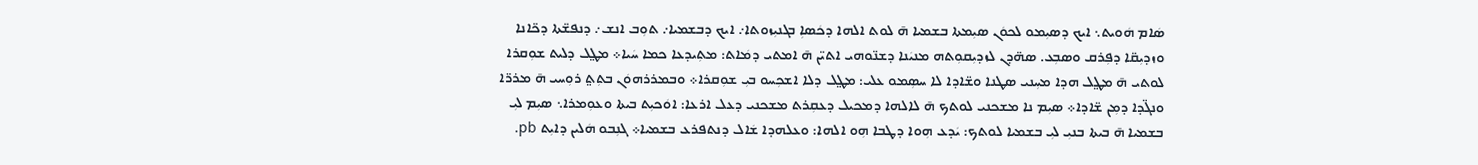ܣܿܐܡ ܗܿܘܝܬ܆ ܐܝܟ ܕܣܝܼܡܘ ܠܟܘܿܢ ܣܝܼܡܬܐ ܒܫܡܝܐ ܗ̄ ܠܘܬ ܐܠܗܐ ܕܟܿܣܐܼ ܒܓܢܝܼܙܘܬܐ܇ ܐܝܟ ܕܒܫܡܝܐ܇ ܬܘܼܒ ܐܢܫ܇ ܕܢܦܫ̈ܬܐ ܕܟ̈ܐܢܐ ܘܙܕܝܼܩ̈ܐ ܕܦܼܪܩ ܘܣܒܼܥ. ܣܗ̈ܕܢ ܠܙܕܝܼܩܘܼܬܗ ܡܢܝܿܢܐ ܕܫܢ̈ܘܗܝ ܐܬܝ̈ܢ ܗ̄ ܐܡܬܝ ܕܡܿܐܬ: ܡܬܼܝܕܥܐ ܟܡܐ ܚܿܝܐ܀ ܡܛ݀ܠ ܕܠܝܬ ܫܘܼܩܪܐ ܠܘܬܝ ܗ̄ ܡܛ݀ܠ ܗܕܐ ܡܚܼܢܝ ܣܛܢܐ ܘܫ̈ܐܕܐ ܠܐ ܚܣܼܡܘ ܥܠܝ: ܡܛ݀ܠ ܕܠܐ ܐܫܟܼܚܘ ܒܝܼ ܫܘܼܩܪܐ܀ ܘܒܡܪܪܗܘܿܢ ܒܬܼܬ݀ ܪܘܼܚܝ ܗ̄ ܡܪܪ̈ܐ ܘܢܓ̈ܕܐ ܕܡܼܢ ܫ̈ܐܕܐ܀ ܣܝܼܡ ܢܐ ܡܫܟܢܝ ܠܘܬܟ ܗ̄ ܠܐܠܗܐ ܕܡܟܝܠ ܕܥܩܼܪܬ ܡܫܟܢܝ ܕܥܠ ܐܪܥܐ: ܐܘܿܟܝܼܬ ܒܝܬܐ ܘܥܘܼܡܪܐ܆ ܣܝܼܡ ܠܝܼ ܒܫܡܝܐ ܗ̄ ܒܝܬܐ ܒܢܝܼ ܠܝܼ ܒܫܡܝܐ ܠܘܬܟ: ܝܿܕܥ ܗܼܘܐ ܕܛܒܐ ܗܼܘ ܐܠܗܐ: ܘܥܠܗܕܐ ܫܿܐܠ ܕܢܬܦܪܥ ܒܫܡܝܐ܀ ܓܢܼܒܘ ܗܿܠܝܢ ܕܐܝܼܬ pb.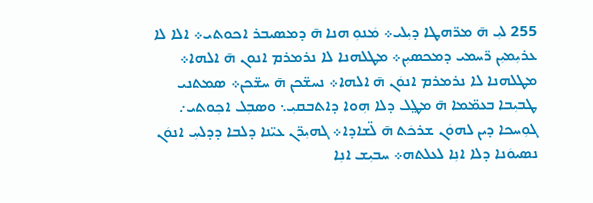255 ܠܝܼ ܗ̄ ܡܪ̈ܗܛܐ ܕܝܼܠܝ܀ ܡܿܢܘܼ ܗܢܐ ܗ̄ ܕܡܣܝܒܪ ܐܟܘܬܝ܀ ܐܠܐ ܠܐ ܥܪܝܼܡܝܼܢ ܪ̈ܚܡܝ ܕܡܟܣܝܼܢ܀ ܡܛܠܗܢܐ ܠܐ ܢܪܡܪܡ ܐܢܘܢ ܗ̄ ܐܠܗܐ܀ ܡܛܠܗܢܐ ܠܐ ܢܪܡܪܡ ܐܢܘܿܢ ܗ̄ ܐܠܗܐ܀ ܢܚܫ̈ܟܢ ܗ̄ ܚܫ̈ܟܢ܀ ܣܡܬܢܝ ܛܒܝܼܒܐ ܒܥܡ̈ܡܐ ܗ̄ ܡܛ݀ܠ ܕܠܐ ܗܼܘܐ ܕܐܬܒܩܝܼ܆ ܘܣܒܼܠ ܐܟܼܘܬܝ܇ ܓܘܼܚܟܐ ܕܝܢ ܠܗܘܿܢ ܫܪܟܿܬ ܗ̄ ܠ̈ܫܐܕܐ܀ ܓܗܝܼܪ̈ܢ ܥܝ̈ܢܐ ܕܠܒܐ ܕܕܠܚܼ ܐܢܘܿܢ ܢܣܝܘܿܢܐ ܕܠܐ ܐܢܼܐ ܠܥܠܬܗ܀ ܚܒܝܼܫ ܐܢܼܐ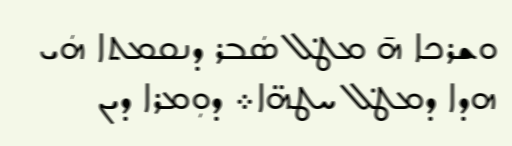ܘܫܪܟܐ ܗ̄ ܡܛ݀ܠ ܣܿܒܪ ܕܢܩܡܬܐ ܗܿܝ ܗܕܐ ܕܡܛ݀ܠ ܚܛܗ̈ܐ܀ ܕܘܼܡܪܐ ܕܝܢ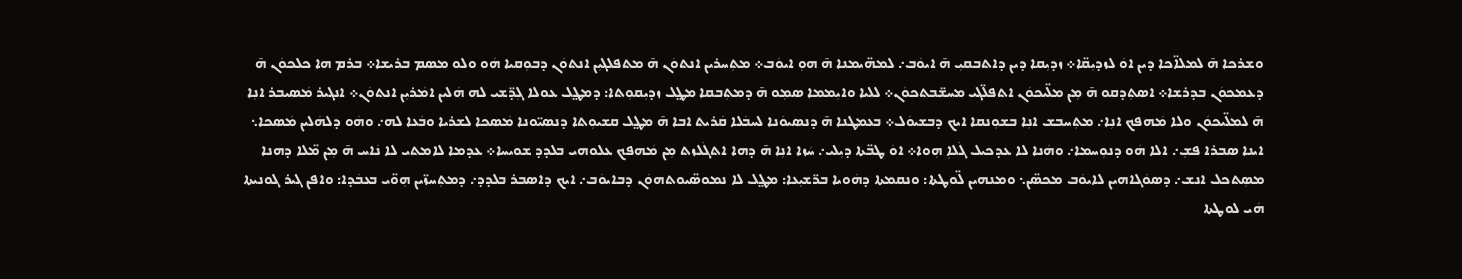ܘܫܪܟܐ ܗ̄ ܠܡܠܐ̈ܟܐ ܕܝܢ ܐܘܿ ܠܙܕܝܼܩ̈ܐ܀ ܙܕܝܼܩܐ ܕܝܢ ܕܐܬܒܩܝܼ ܗ̄ ܐܝܘܿܒ܇ ܠܡܗ̈ܝܡܢܐ ܗ̄ ܗܘܼ ܐܝܘܿܒ܀ ܡܬܼܚܪܝܢ ܐܢܬܘܿܢ ܗ̄ ܡܬܦܠܓܝܼܢ ܐܢܬܘܿܢ ܕܒܘܼܩܝܐ ܗܿܘ ܘܠܘ ܡܣܡ ܒܪܝܫܐ܀ ܒܪܡ ܗܐ ܟܠܟܘܿܢ ܗ̄ ܕܥܡܟܘܿܢ ܒܕܪܫܐ܀ ܐܣܬܼܕܩܘ ܗ̄ ܡܼܢ ܡܠ̈ܝܟܘܿܢ ܐܬܦܠ̈ܓܝ ܡܚܫ̈ܒܬܟܘܿܢ܀ ܠܠܝܐ ܘܐܝܼܡܡܐ ܣܡܼܘ ܗ̄ ܕܡܬܼܒܩܐ ܡܛ݀ܠ ܙܕܝܼܩܘܼܬܐ: ܕܡܛ݀ܠ ܥܘܠܐ ܓܼܕ̈ܫܝ ܠܗ ܗܿܠܝܢ ܐܡܿܪܝܼܢ ܐܢܬܘܿܢ܀ ܐܢܓܝܪ ܡܿܣܝܒܪ ܐܢܼܐ ܗ̄ ܠܡܠ̈ܝܟܘܿܢ ܘܠܐ ܡܿܗܦܟ ܐܢܼܐ܇ ܡܬܼܚܒܫ ܐܢܼܐ ܒܫܘܼܢܩܐ ܐܝܟ ܕܒܫܝܘܿܠ܀ ܒܥܡܛܢܐ ܗ̄ ܕܢܣܝܘܿܢܐ ܠܚܒܿܠܐ ܩܿܪܝܬ ܐܒܐ ܗ̄ ܡܛ݀ܠ ܩܫܝܘܼܬܐ ܕܢܣܝ̈ܘܢܐ ܡܿܣܟܐ ܠܫܪܝܐ ܘܒܿܥܐ ܠܗ܇ ܘܗܿܘ ܕܠܗܿܠܝܢ ܡܿܣܟܐ܆ ܐܝܢܐ ܣܒܪܐ ܦܫܼ܇ ܐܠܐ ܗܿܘ ܕܢܘܼܚܡܐ܇ ܘܗܿܢܐ ܠܐ ܥܕܟܝܠ ܓܿܠܐܼ ܗܼܘܐ܀ ܐܘܿ ܛܒ̈ܬܐ ܕܝܼܠܝ܇ ܚܿܙܐ ܐܢܼܐ ܗ̄ ܕܗܐ ܐܬܓܿܠܙܬ ܡܼܢ ܡܿܗܦܟ ܥܠܘܗܝ ܒܠܕܕ ܫܘܝܚܐ܀ ܥܕܡܐ ܠܐܡܬܝ ܠܐ ܢܿܐܚ ܗ̄ ܡܼܢ ܡ̈ܠܐ ܕܗܢܐ ܡܣܼܬܟܠ ܐܢܫ܇ ܕܣܘܿܓܐܗܝܢ ܠܐܝܘܿܒ ܡܟܣ̈ܢ܆ ܘܡܢܗܝܢ ܠ̈ܘܛܬܐ: ܘܢܩܡܬܐ ܕܗܿܘܝܐ ܒܪ̈ܫܝܼܥܐ: ܡܛ݀ܠ ܠܐ ܢܡܘܣ̈ܝܘܬܗܘܿܢ ܕܒܐܝܘܿܒ܇ ܐܝܟ ܕܐܣܒܪ ܒܠܕܕ܇ ܕܡܬܼܚܙ̈ܝܢ ܗܼܘ̈ܝ ܒܥܒܿܕܐ: ܘܐܦܢ ܓܝܪ ܓܘܢܝܬܐ ܗܿܝ ܠܘܛܬܐ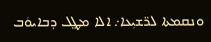ܘܢܩܡܬܐ ܠܪ̈ܫܝܼܥܐ܇ ܐܠܐ ܡܛ݀ܠ ܕܒܐܝܘܿܒ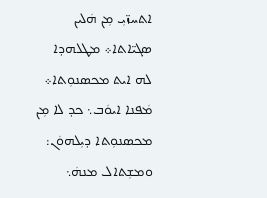ܐܬܚܙ̈ܝܼ ܡܼܢ ܗܿܠܝܢ ܣܓܝ̈ܐܬܐ܀ ܡܛܠܗܕܐ ܠܗ ܐܝܬ ܡܟܣܢܘܼܬܐ܀ ܡܿܦܢܐ ܐܝܘܿܒ܆ ܟܕ ܠܐ ܡܼܢ ܡܟܣܢܘܼܬܐ ܕܝܼܠܗܘܿܢ: ܘܡܫܼܬܐܠ ܡܢܗܿ܆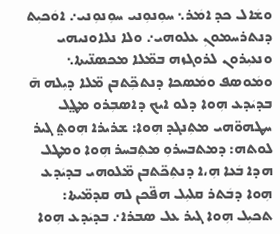ܘܫܿܐܠ ܟܕ ܐܡܿܪ܆ ܚܘܼܢܘܼܢܝ ܚܘܼܢܘܼܢܝ܇ ܐܘܿܟܝܼܬ ܕܢܬܪܚܡܘܢܼ ܥܠܘܗܝ܇ ܘܠܐ ܢܠܐܘܢܝܗܝ ܘܢܥܝܼܪܘܢ ܠܪܘܓܙܗ ܒܡ̈ܠܐ ܡܟܣܢ̈ܝܬܐ܆ ܘܡܿܘܣܦ ܘܡܿܣܟܐ ܕܢܬܟܼ̈ܬܒܢ ܡ̈ܠܐ ܕܝܼܠܗ ܗ̄ ܒܕܝܿܕܥ ܗܼܘܐ ܕܠܘ ܐܝܟ ܕܐܣܒܼܪܘ ܡܛ݀ܠ ܚܛܗܘ̈ܗܝ ܡܬܼܢܓܕ ܗܼܘܐ: ܫܪܝܪܐ ܗܼܘܬ݀ ܓܝܪ ܠܘܬܗ: ܕܡܬܒܚܪܘܼ ܡܬܼܒܚܪ ܗܼܘܐ ܘܡܛܠ ܗܕܐ ܒܿܥܐ ܗܼ،ܐ ܕܢܬܼܟ̈ܬܒܢ ܡ̈ܠܘܗܝ ܒܕܝܿܕܥ ܗܼܘܐ ܕܒܿܬܪ ܩܠܝܼܠ ܗܦ̈ܟܢ ܠܗ ܩܕܡ̈ܝܬܐ: ܬܟܝܼܠ ܗܼܘܐ ܓܝܪ ܥܠ ܣܒܪܐ܇ ܒܕܝܿܕܥ ܗܼܘܐ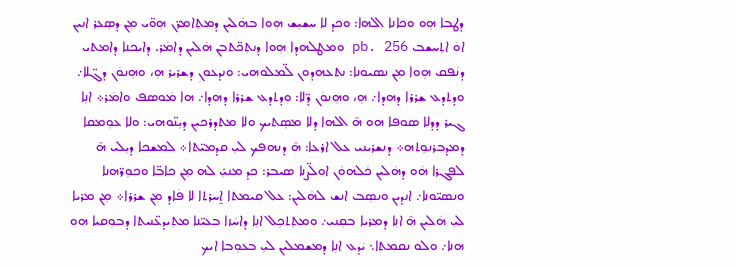ܕܛܒܐ ܗܼܘ ܘܟܐܢܐ ܐܠܗܐ: ܘܟܕ ܠܐ ܚܫܝܼܫ ܗܼܘܐ ܒܗܿܠܝܢ ܕܡܬܼܐܡܪ̈ܢ ܗܼܘ̈ܝ ܡܼܢ ܕܣܼܥܪ ܐܢܝܢ ܐܘܿ ܐܬܼܚܫܒ pb. 256 ܘܡܛܠܗܕܐ ܗܼܘܐ ܕܢܬܼܟ̈ܬܒܢ ܗܿܠܝܢ ܕܐܡܿܪ. ܕܐܝܟܢܐ ܕܐܡܬܝ ܕܢܿܦܩ ܗܼܘܐ ܡܼܢ ܢܣܝܘܿܢܐ: ܢܬܥܗܕܘܢ ܠ̈ܡܠܘܗܝ: ܘܢܕܥܘܢܼ ܕܫܪܝܪ ܗܼ، ܘܗܼܢܘܿܢ ܕܓ̈ܠܐ܇ ܘܕܬܕܥ ܫܪܪܐ ܕܗܕܐ܇ ܗܼ، ܘܗܼܢܘܿܢ ܕ̈ܠܐ: ܘܕܬܕܥ ܫܪܪܐ ܕܗܕܐ܇ ܗܐ ܡܿܘܣܦ ܘܐܡܿܪ܀ ܐܢܼܐ ܓܝܪ ܕܕܠܐ ܣܘܦܐ ܗܘ ܗ̄ ܐܠܗܐ ܕܠܐ ܡܣܼܬܝܟ ܘܠܐ ܡܬܕܪܟܝܼܢ ܕܝܼܢ̈ܘܗܝ: ܘܠܐ ܥܘܼܡܩܐ ܕܡܕܒܪܢܘܼܬܗ܀ ܕܢܫܪܝܢܝ ܥܠ ܐܪܥܐ: ܗ̄ ܕܢܗܦܟ ܠܝܼ ܩܕܡܝ̈ܬܐ܀ ܠܡܫܟܐ ܕܝܼܠܝ ܗ̄ ܠܦܓܪܐ ܗܿܘ ܕܗܿܠܝܢ ܟܿܠܗܘܿܢ ܐܘܠ̈ܨܢܐ ܣܝܒܪ: ܟܕ ܡܢܝܼ̇ ܠܗ ܡܼܢ ܟܐܒ̈ܐ ܘܟܘܼܪ̈ܗܢܐ ܘܢܣܝ̈ܘܢܐ܇ ܐܢܕܝܢ ܘܢܣܼܒ ܐܢܫ ܠܗܿܠܝܢ: ܥܠ ܩܝܡܬܐ ܐ̱ܚܪܬܐ ܠܐ ܦܿܐܕ ܡܼܢ ܫܪܪܐ܀ ܡܼܢ ܡܪܝܐ ܠܝܼ ܗܿܠܝܢ ܗ̄ ܐܢܼܐ ܕܡܪܝܐ ܒܩܼܢܝ܇ ܘܡܬܼܬܟܼܠ ܐܢܼܐ ܕܐܚܿܙܐ ܒܥܝ̈ܢܐ ܡܬܼܝܕܥ̈ܢܝܬܐ ܕܒܘܼܩܝܐ ܗܘ ܗܢܐ܇ ܘܠܘ ܢܩܡܬܐ܆ ܝܿܕܥ ܐܢܼܐ ܕܡܫܡܠܝܢ ܠܝܼ ܒܥܘܼܒܐ ܐܝܟ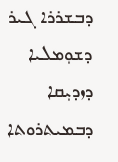ܕܒܫܪܪܐ ܓܝܪ ܕܫܘܼܡܠܝܐ ܕܙܕܝܼܩܐ ܕܒܡܝܬܪܘܬܐ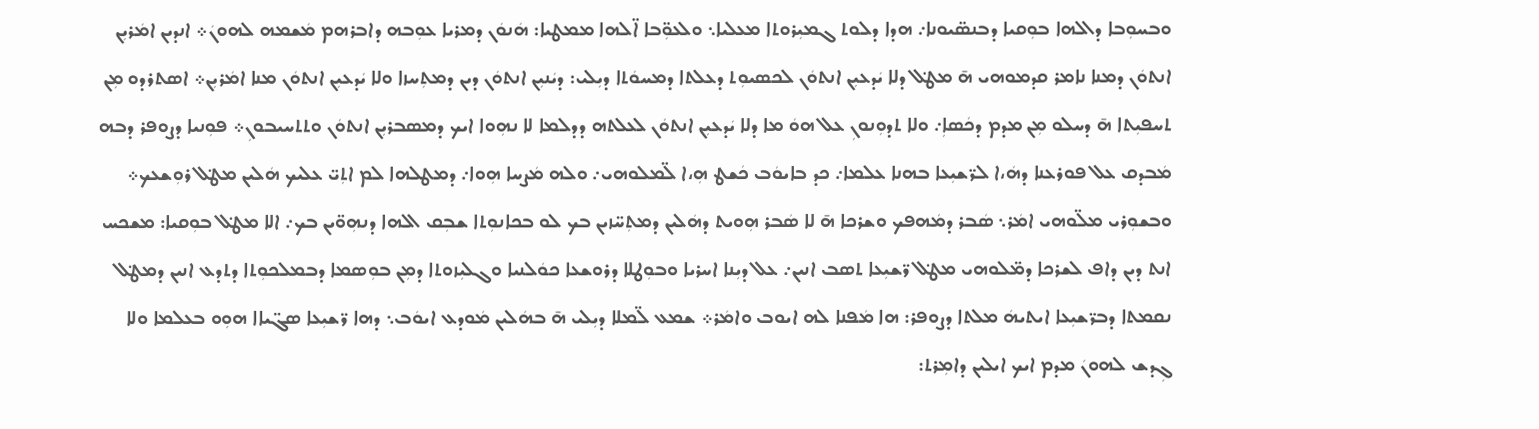ܘܒܚܘܼܒܐ ܕܐܠܗܐ ܒܘܼܩܝܐ ܕܒܢܣ̈ܝܘܢܐ܇ ܗܕܐ ܕܠܘܬ ܓܡܝܼܪܘܬܐ ܡܥܠܝܐ܆ ܘܠܥܘܼ̈ܒܐ ܐ̈ܠܗܐ ܡܡܛܝܐ: ܗܿܢܘܿܢ ܕܡܪܝܐ ܥܘܼܒܗ ܕܐܒܪܗܡ ܡܿܫܡܗ ܠܗܘܢܿ܀ ܐܢܕܝܢ ܐܡܿܪܝܼܢ ܐܢܬܘܿܢ ܕܡܢܐ ܢܐܡܪ ܩܕܡܘܗܝ ܗ̄ ܡܛ݀ܠ ܕܠܐ ܝܿܕܥܝܼܢ ܐܢܬܘܿܢ ܠܟܣܝܘܼܬ ܕܥܠܬܐ ܕܡܚܘܿܬܐ ܕܝܼܠܝ: ܕܝܿܢܝܼܢ ܐܢܬܘܿܢ ܕܝܢ ܕܡܬܼܚܙܐ ܘܠܐ ܝܿܕܥܝܼܢ ܐܢܬܘܿܢ ܡܢܐ ܐܡܿܪܝܼܢ܀ ܐܣܬܪܕܘ ܡܼܢ ܬܚܦܝܼܬܐ ܗ̄ ܕܚܠܘ ܡܼܢ ܡܕܡ ܕܟܿܣܐܼ܇ ܘܠܐ ܬܕܘܼܢܘܢܼ ܥܠ ܗܘܿ ܡܐ ܕܠܐ ܝܿܕܥܝܼܢ ܐܢܬܘܿܢ ܠܥܠܬܗ ܕܕܠܡܐ ܠܐ ܢܗܼܘܐ ܐܝܟ ܕܡܣܒܪܝܼܢ ܐܢܬܘܿܢ ܘܬܬܚܝܒܘܢܼ܀ ܦܘܼܢܝܐ ܕܨܘܦܪ ܕܒܗ ܡܿܒܕܩ ܥܠ ܦܘܪܥܢܐ ܕܗܿ،ܐ ܠܪ̈ܫܝܼܥܐ ܒܗܢܐ ܥܠܡܐ܇ ܟܕ ܒܐܝܘܿܒ ܟܿܫܛ ܗܼ،ܐ ܠ̈ܡܠܘܗܝ܇ ܘܠܗ ܡܿܨܚܐ ܗܼܘܐ܇ ܕܡܛܠܗܐ ܠܡ ܐܬܼܝ̈ ܥܠܝܟ ܗܿܠܝܢ ܡܛ݀ܠ ܪܘܼܫܥܟ܀ ܘܒܫܘܼܪܝ ܡܠ̈ܘܗܝ ܐܡܿܪ܆ ܣܿܒܪ ܕܡܿܗܦܟ ܘܫܪܟܐ ܗ̄ ܠܐ ܣܿܒܪ ܗܼܘܝܬ ܕܗܿܠܝܢ ܕܡܬܼܚ̈ܙܝܢ ܒܟ ܠܘ ܒܟܐܢܘܼܬܐ ܫܒܼܩ ܐܠܗܐ ܕܢܗܼܘ̈ܝܢ ܒܟ܇ ܐܠܐ ܡܛ݀ܠ ܒܘܼܩܝܐ: ܡܫܟܚ ܐܢܬ ܕܝܢ ܕܐܦ ܠܫܪܟܐ ܕܡ̈ܠܘܗܝ ܡܛ݀ܠ ܪ̈ܫܝܼܥܐ ܬܣܒ ܐܢܝܢ܇ ܥܠ ܕܝܼܢܐ ܐܚܪܝܐ ܘܒܘܼܛܠܐ ܕܪܘܫܥܐ ܟܘܿܠܢܝܐ ܘܓܠܝܼܙܘܬܐ ܕܡܼܢ ܒܘܼܣܡܐ ܕܒܡܠܟܘܼܬܐ ܕܬܕܥ ܐܢܝܢ ܕܡܛ݀ܠ ܢܩܡܬܐ ܕܒܪ̈ܫܝܼܥܐ ܐܝܬܝܗܿ ܡܠܬܐ ܕܨܘܦܪ: ܗܐ ܡܿܦܢܐ ܠܗ ܐܝܘܒ ܘܐܡܿܪ܀ ܫܡܥ ܠ̈ܡܠܐ ܕܝܼܠܝ ܗ̄ ܒܗܿܠܝܢ ܡܿܘܕܥ ܐܝܘܿܒ܆ ܕܗܐ ܪ̈ܫܝܼܥܐ ܣܓ̈ܝܐܐ ܗܘܼܘ ܒܥܠܡܐ ܘܠܐ ܓܼܕܫ ܠܗܘܢܿ ܡܕܡ ܐܝܟ ܐܝܠܝܢ ܕܐܡܼܪܬ: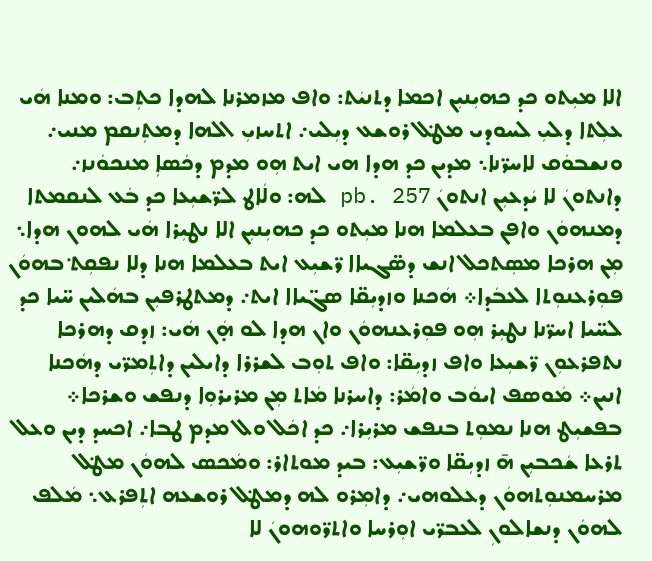ܐܠܐ ܡܝܼܬܘ ܟܕ ܟܗܝܼܢܝܼܢ ܐܟܡܐ ܕܬܢܝܿܬ: ܘܐܦ ܡܙܡܪܢܐ ܠܗܕܐ ܟܬܼܒ: ܘܡܢܐ ܗܿܝ ܥܠܼܬܐ ܕܠܝܼ ܠܚܘܕܝ ܡܛ݀ܠ ܪܘܫܥ ܕܝܼܠܝ܇ ܐܬܚܙܝܼ ܐܠܗܐ ܕܡܬܼܢܩܡ ܡܢܝ܇ ܘܢܫܒܘܿܩ ܠܐܚܪ̈ܢܐ܆ ܡܕܝܢ ܟܕ ܗܕܐ ܗܝ ܐܝܬ ܗܼܘ ܡܕܡ ܕܟܿܣܐܼ ܡܢܟܘܿܢܙ܇ ܕܐܢܬܘܢܿ ܠܐ ܝܿܕܥܝܼܢ ܐܢܬܘܢܿ pb. 257 ܠܗ: ܘܠܿܐܛ ܠܪ̈ܫܝܼܥܐ ܟܕ ܒܿܥ ܠܢܩܡܬܐ ܕܡܢܗܘܿܢ ܘܐܦܢ ܒܥܠܡܐ ܗܢܐ ܡܝܼܬܘ ܟܕ ܟܗܝܼܢܝܼܢ ܐܠܐ ܢܛܝܼܪܐ ܗܿܝ ܠܗܘܢ ܗܕܐ܆ ܡܼܢ ܗܪܟܐ ܡܣܼܬܟܠ ܐܢܫ ܕܣ̈ܓܝܐܐ ܪ̈ܫܝܼܥ ܐܝܬ ܒܥܠܡܐ ܗܢܐ ܕܠܐ ܢܦܩܼܬ݀ ܒܗܘܿܢ ܦܘܼܪܥܢܘܼܬܐ ܠܥܒܿܕܐ܀ ܗܿܟܢܐ ܘܙܕܝܼܩ̈ܐ ܣܓ̈ܝܐܐ ܐܝܬ܇ ܕܡܬܛܪܦܝܼܢ ܒܗܿܠܝܢ ܚ̈ܝܐ ܟܕ ܠܚ̈ܝܐ ܐܚܪ̈ܢܐ ܢܛܝܼܪ ܗܼܘ ܦܘܼܪܥܢܗܘܿܢ ܘܐܢ ܗܕܐ ܠܘ ܗ̣ܿܢ ܗܿܝ: ܙܕܩ ܕܗܪܟܐ ܢܬܦܪܥܘܼܢ ܪ̈ܫܝܼܥܐ ܘܐܦ ܙܕܝܼܩ̈ܐ: ܘܐܦ ܬܘܼܒ ܠܫܪܪܐ ܕܐܝܠܝܢ ܕܐܬܼܡܪ̈ܝ ܕܗܿܟܢܐ ܐܢܝܢ܀ ܡܿܘܣܦ ܐܝܘܿܒ ܘܐܡܿܪ: ܕܐܚܪܢܐ ܡܿܐܬ ܡܼܢ ܡܪܝܪܘܼܐ ܕܢܦܫ ܘܫܪܟܐ܀ ܒܦܫܝܼܛ ܗܢܐ ܢܡܘܼܬ ܒܢܦܫ ܡܪܝܼܪܐ܇ ܟܕ ܐܟܿܠ ܘܠ ܡܕܡ ܛܒܐ܇ ܐܟܚܕ ܕܝܢ ܘܥܠ ܬܪܥܐ ܫܿܟܒܝܼܢ ܗ̄ ܙܕܝܼܩ̈ܐ ܘܪ̈ܫܝܼܥ: ܒܝܕ ܡܘܬܐܪ: ܘܡܿܟܣ ܠܗܘܿܢ ܡܛ݀ܠ ܡܪܚܡܢܘܼܬܗܘܿܢ ܕܥܠܘܗܝ܇ ܕܐܡܼܪܘ ܠܗ ܕܡܛ݀ܠ ܪܘܫܥܗ ܐܬܼܦܪܥ܆ ܡܿܠܦ ܠܗܘܿܢ ܕܢܫܐܠܘܢܼ ܠܥܒܪ̈ܝ ܐܘܼܪܚܐ ܘܐܬܪ̈ܘܗܘܢܿ ܠܐ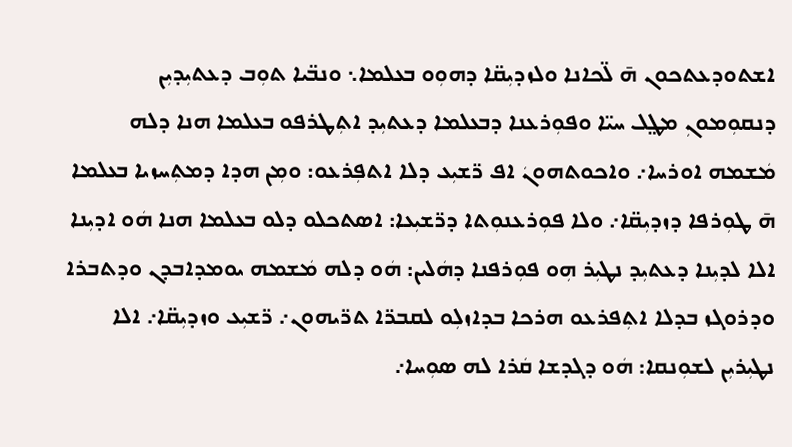ܐܫܬܘܕܥܬܟܘܢ ܗ̄ ܠ̈ܟܐܢܐ ܘܠܙܕܝܼܩ̈ܐ ܕܗܘܼܘ ܒܥܠܡܐ܆ ܘܢܒ̈ܝܐ ܬܘܼܒ ܕܥܬܝܼܕܝܼܢ ܕܢܩܘܼܡܘܢܼ ܡܛ݀ܠ ܚܝ̈ܐ ܘܦܘܼܪܥܢܐ ܕܒܥܠܡܐ ܕܥܬܝܼܕ ܐܬܼܛܪܦܘ ܒܥܠܡܐ ܗܢܐ ܕܠܗ ܡܿܫܡܗ ܐܘܪܚܐ܇ ܘܐܟܘܬܗܘܢܿ ܐܦ ܪ̈ܫܝܼܥ ܕܠܐ ܐܬܦܼܪܥܘ: ܘܡܼܢ ܗܕܐ ܕܡܬܼܚܙܝܐ ܒܥܠܡܐ ܗ̄ ܛܘܼܪܦܐ ܕܙܕܝܼܩ̈ܐ܇ ܘܠܐ ܦܘܼܪܥܢܘܼܬܐ ܕܪ̈ܫܝܼܥܐ: ܐܣܬܟܠܘ ܕܠܘ ܒܥܠܡܐ ܗܢܐ ܗܿܘ ܐܕܝܼܢܐ ܐܠܐ ܠܕܝܼܢܐ ܕܥܬܝܼܕ ܢܛܝܼܪ ܗܼܘ ܦܘܼܪܦܢܐ ܕܗܿܠܝܢ: ܗܿܘ ܕܠܗ ܡܿܫܡܗ ܝܘܡܕܐܒܕܢ ܘܕܬܒܪܐ ܘܕܪܘܓܙ ܒܕܠܐ ܐܬܼܦܪܥܘ ܗܪܟܐ ܒܕܐܙܠܼܘ ܠܩܒܪ̈ܐ ܬܪ̈ܝܗܘܢ܇ ܪ̈ܫܝܼܥ ܘܙܕܝܼܩ̈ܐ܇ ܐܠܐ ܢܛܝܼܪܝܼܢ ܠܫܘܼܢܩܐ: ܗܿܘ ܕܓܕܫܐ ܩܿܪܐ ܠܗ ܣܘܼܚܐ܇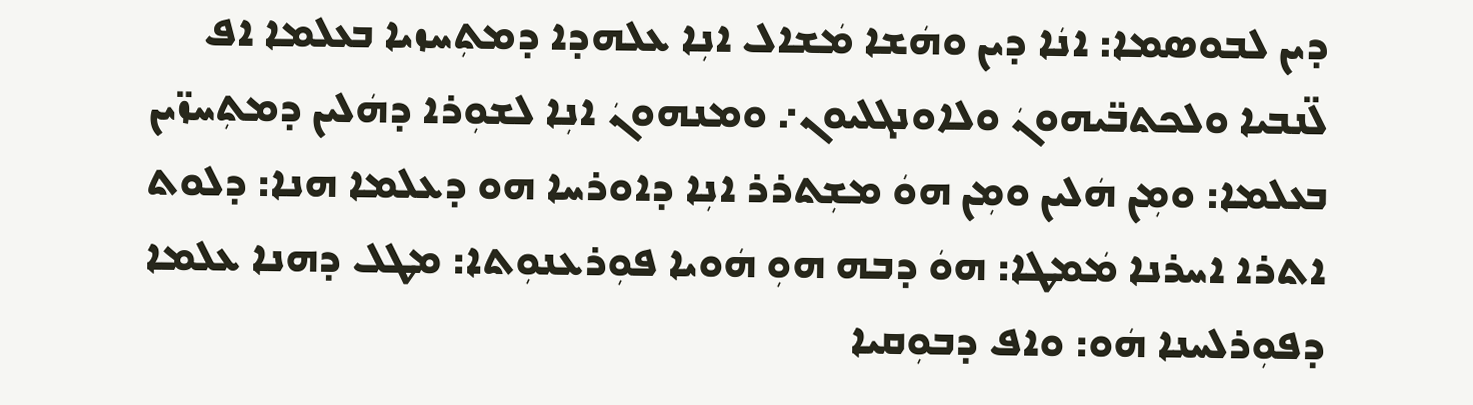ܕܝܢ ܠܒܘܣܡܐ: ܐܢܿܐ ܕܝܢ ܘܗܿܫܐ ܡܿܫܐܠ ܐܢܼܐ ܥܠܗܕܐ ܕܡܬܼܚܙܝܐ ܒܥܠܡܐ ܐܦ ܠ̈ܢܒܝܐ ܘܠܟܬܒ̈ܝܗܘܢܿ ܘܠܐܘܢܓܠܝܘܢ܇ ܘܡܢܗܘܢܿ ܐܢܼܐ ܠܫܘܼܪܐ ܕܗܿܠܝܢ ܕܡܬܼܚܙ̈ܝܢ ܒܥܠܡܐ: ܘܡܼܢ ܗܿܠܝܢ ܘܡܼܢ ܗܘܿ ܡܫܼܬܪܪ ܐܢܼܐ ܕܐܘܪܚܐ ܗܘ ܕܥܠܡܐ ܗܢܐ: ܕܠܘܬ ܐܬܪܐ ܐܚܪܢܐ ܡܿܡܛܐ: ܗܘܿ ܕܒܗ ܗܘܼ ܗܿܘܝܐ ܦܘܼܪܥܢܘܼܬܐ: ܡܛܠ ܕܗܢܐ ܥܠܡܐ ܕܦܘܼܪܠܚܢܐ ܗܿܘ: ܘܐܦ ܕܒܘܼܩܝܐ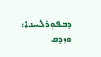ܕܒܦܘܼܪܠܚܢܐ: ܘܙܕܩ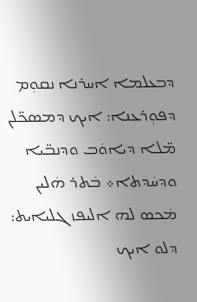ܕܒܥܠܡܐ ܐܚܪܢܐ ܢܩܘܼܡ ܕܦܘܼܪܥܢܐ: ܐܝܟ ܕܡܣܟ̈ܠܢ ܡ̈ܠܐ ܕܝܐܘܿܒ ܘܕܢܒ̈ܝܐ ܘܕܚܿܕܬܐ܀ ܒܿܬܪ ܗܿܠܝܢ ܡܿܟܣ ܠܗ ܐܠܝܦܙ ܓܠܝܐܝܬ: ܕܠܘ ܐܝܟ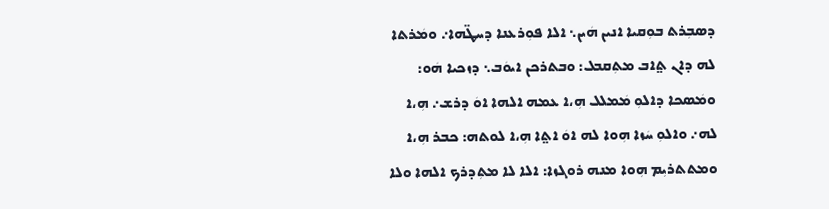ܕܣܒܼܪܬ ܒܘܼܩܝܐ ܐܢܝܢ ܗܿܝܢ܆ ܐܠܐ ܦܘܼܪܥܢܐ ܕܚܛ̈ܗܐ܇ ܘܡܿܪܬܐ ܠܗ ܕܐܢ ܬ݀ܐܒ ܡܬܼܩܒܠ: ܘܒܬܪܟܢ ܐܝܘܿܒ܆ ܕܙܟܝܐ ܗܿܘ: ܘܡܿܣܟܐ ܕܐܠܘܼ ܡܿܡܠܠ ܗܼ،ܐ ܥܡܗ ܐܠܗܐ ܐܘܿ ܕܪܫ܇ ܗܼ،ܐ ܠܗ܇ ܘܐܠܘܼ ܚܿܙܐ ܗܼܘܐ ܠܗ ܐܘܿ ܐܬ݀ܐ ܗܼ،ܐ ܠܘܬܗ: ܟܒܪ ܗܼ،ܐ ܘܡܬܬܪܝܼܡ ܗܼܘܐ ܡܢܗ ܪܘܓܙܐ: ܐܠܐ ܠܐ ܡܬܼܕܪܟ ܐܠܗܐ ܘܠܐ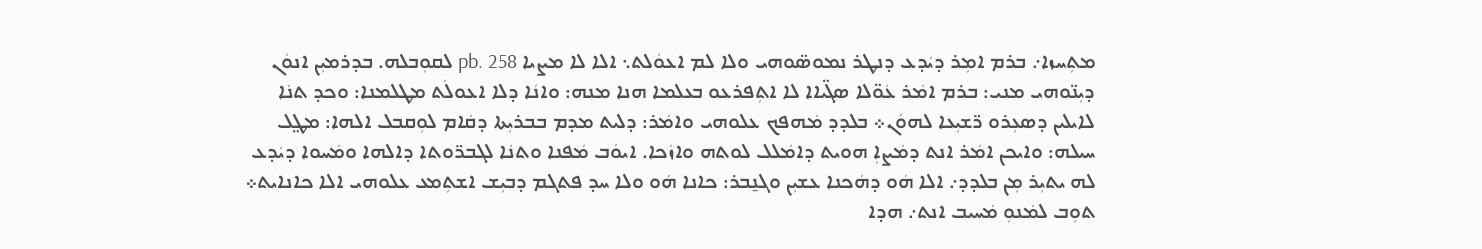ܡܬܼܚܙܐ܇ ܒܪܡ ܐܡܼܪ ܕܝܿܕܥ ܕܢܛܪ ܢܡܘܣ̈ܘܗܝ ܘܠܐ ܠܡ ܐܥܘܿܠܬ܆ ܐܠܐ ܠܐ ܡܨܝܐ pb. 258 ܠܩܘܼܒܠܗ. ܒܕܪܡܝܼܢ ܐܢܘܿܢ ܕܝܼܢ̈ܘܗܝ ܡܢܝ: ܒܪܡ ܐܡܿܪ ܥܿܘ̈ܠܐ ܣܓ̈ܝܐܐ ܠܐ ܐܬܼܦܪܥܘ ܒܥܠܡܐ ܗܢܐ ܡܢܗ: ܘܐܢܿܐ ܕܠܐ ܐܥܘܠܿܬ ܡܛܠܡܢܐ: ܘܟܕ ܬܢܿܐ ܠܐܝܠܝܢ ܕܣܥܼܪܘ ܪ̈ܫܝܼܥܐ ܠܗܘܿܢ܀ ܒܠܕܕ ܡܿܗܦܟ ܥܠܘܗܝ ܘܐܡܿܪ: ܕܠܝܬ ܡܕܡ ܒܒܪܝܼܬܐ ܕܩܿܐܡ ܠܘܼܩܒܠ ܐܠܗܐ: ܡܛ݀ܠ ܚܝܠܗ: ܘܐܝܟܢ ܐܡܿܪ ܐܢܬ ܕܡܿܨܐܼ ܗܘܝܬ ܕܐܡܿܠܠ ܠܘܬܗ ܘܐܙܿܟܐ. ܐܝܘܿܒ ܡܿܦܢܐ ܘܬܢܿܐ ܠܓܒܪ̈ܘܬܐ ܕܐܠܗܐ ܘܡܿܚܘܐ ܕܝܿܕܥ ܠܗ ܝܬܝܼܪ ܡܼܢ ܒܠܕܕ܇ ܐܠܐ ܗܿܘ ܕܗܿܟܢܐ ܥܫܝܼܢ ܘܓܢ̱ܒܪ: ܟܐܢܐ ܗܿܘ ܘܠܐ ܚܕ ܦܬܓܡ ܕܒܝܼܫ ܐܫܬܼܡܥ ܥܠܘܗܝ ܐܠܐ ܟܐܢܐܝܬ܀ ܬܘܼܒ ܠܡܿܢܘܼ ܡܿܚܝܒ ܐܢܬ܇ ܗܕܐ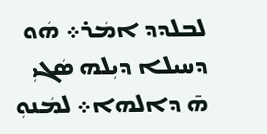ܠܒܠܕܕ ܐܡܿܪ܀ ܗܿܘ ܕܚܝܠܐ ܕܝܼܠܗ ܣܿܓܝܼ ܗ̄ ܕܐܠܗܐ܀ ܠܡܿܢܘܼ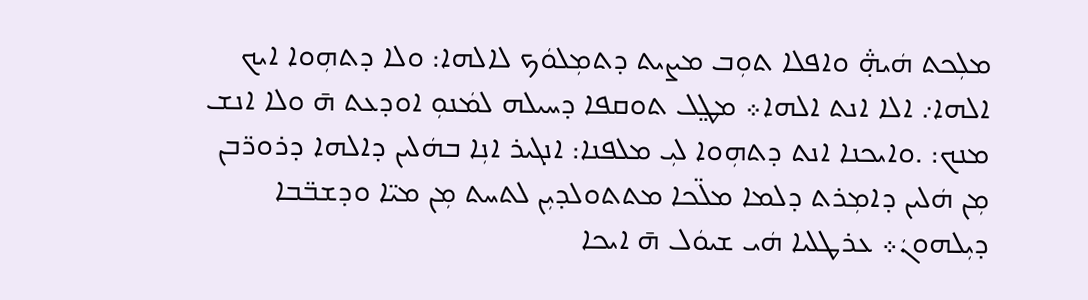ܡܠܼܟܬ ܗܿܞ ܘܐܦܠܐ ܬܘܼܒ ܡܨܝܬ ܕܬܡܼܠܘܿܟ ܠܐܠܗܐ: ܘܠܐ ܕܬܗܼܘܐ ܐܝܟ ܐܠܗܐ܇ ܐܠܐ ܐܢܬ ܐܠܗܐ܀ ܡܛ݀ܠ ܬܘܩܦܐ ܕܚܝܠܗ ܠܡܿܢܘܼ ܐܘܕܥܬ ܗ̄ ܘܠܐ ܐܢܫ ܡܢܟ: .ܘܐܝܟܢܐ ܐܢܬ ܕܬܗܼܘܐ ܠܝܼ ܡܠܦܢܐ: ܐܢܓܝܪ ܐܢܼܐ ܒܗܿܠܝܢ ܕܐܠܗܐ ܕܪܘܪ̈ܒܢ ܡܼܢ ܗܿܠܝܢ ܕܐܡܼܪܬ ܕܠܡܐ ܡܠ̈ܟܐ ܡܬܬܘܠܕܝܼܢ ܠܬܚܬ ܡܼܢ ܡܝ̈ܐ ܘܕܫܒ̈ܒܐ ܕܝܼܠܗܘܢܿ܀ ܥܪܛܠܝܐ ܗܿܝ ܫܝܘܿܠ ܗ̄ ܐܝܟܐ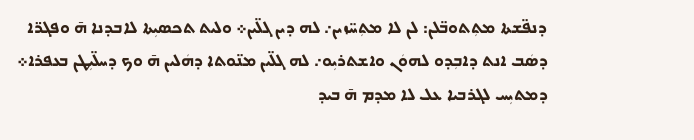ܕܢܦ̈ܫܬܐ ܡܬܼܬܘܒ̈ܠܢ: ܠܢ ܠܐ ܡܬܼܚ̈ܙܝܢ܇ ܠܗ ܕܝܢ ܓܠ̈ܝܢ܀ ܘܠܝܬ ܬܟܣܝܼܬܐ ܠܐܒܕܢܐ ܗ̄ ܘܦܓܪ̈ܐ ܕܣܿܒ ܐܢܬ ܕܐܒܼܕܘ ܠܗܘܿܢ ܘܐܫܬܪܝܼܘ܇ ܠܗ ܓܠ̈ܝܢ ܡܢ̈ܘܬܐ ܕܗܿܠܝܢ ܗ̄ ܘܟ ܕܚܠ̈ܝܼܛܢ ܒܥܦܪܐ܀ ܕܡܬܝܼܚ ܠܓܪܒܝܐ ܥܠ ܠܐ ܡܕܡ ܗ̄ ܒܝܕ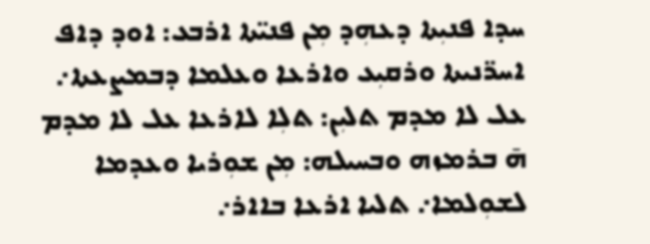ܚܕܐ ܦܢܝܼܬܐ ܕܥܗܼܕ ܡܼܢ ܦܢܝ̈ܬܐ ܐܪܒܥ: ܐܘܕ ܕܐܦ ܐܚܪ̈ܢܝܬܐ ܘܪܩܝܼܥ ܘܐܪܥܐ ܘܥܠܡܐ ܕܒܡܨܥܬܐ܇ ܥܠ ܠܐ ܡܕܡ ܬܠܝܼܢ: ܬܠܼܐ ܠܐܪܥܐ ܥܠ ܠܐ ܡܕܡ ܗ̄ ܒܪܡܙܗ ܘܒܚܝܠܗ: ܡܼܢ ܫܘܼܪܝܐ ܘܥܕܡܐ ܠܫܘܼܠܡܐ܇ ܬܠܝܐ ܐܪܥܐ ܒܐܐܪ܇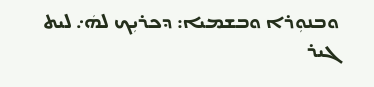ܘܒܢܘܼܪܐ ܘܒܫܡܝܐ: ܕܟܪܝܼܟ ܠܗܿ܇ ܠܝܬ ܓܝܪ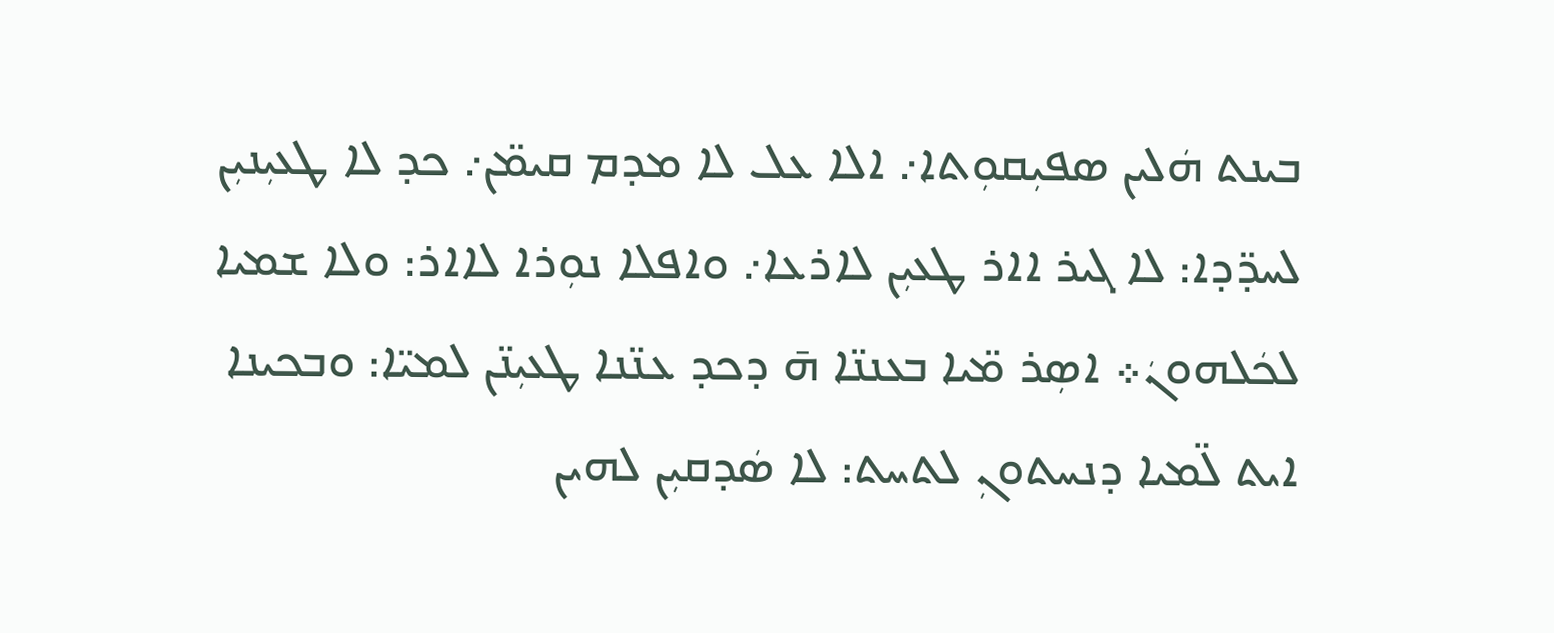ܒܝܢܬ ܗܿܠܝܢ ܣܦܝܼܩܘܼܬܐ܇ ܐܠܐ ܥܠ ܠܐ ܡܕܡ ܩܝܡ̈ܢ܇ ܟܕ ܠܐ ܛܥܝܼܢܝܼܢ ܠܚܕ̈ܕܐ: ܠܐ ܓܝܪ ܐܐܪ ܛܥܝܼܢ ܠܐܪܥܐ܇ ܘܐܦܠܐ ܢܘܼܪܐ ܠܐܐܪ: ܘܠܐ ܫܡܝܐ ܠܟܿܠܗܘܢܿ܀ ܐܣܼܪ ܡ̈ܝܐ ܒܥܢܢ̈ܐ ܗ̄ ܕܟܕ ܥܢ̈ܢܐ ܛܥܝܼܢ̈ܢ ܠܡܝ̈ܐ: ܘܒܟܝܢܐ ܐܝܬ ܠ̈ܡܝܐ ܕܢܚܬܘܢܼ ܠܬܚܬ: ܠܐ ܣܿܕܩܝܼܢ ܠܗܝܢ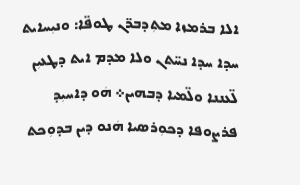ܐܠܐ ܒܪܡܙܐ ܡܬܼܕܒܪ̈ܢ ܛܘܦ̈ܐ: ܘܢܝܼܚܐܝܬ ܚܕܐ ܚܕܐ ܢܚ̈ܬܢ ܘܠܐ ܡܕܡ ܐܝܬ ܕܛܥܝܼܢ ܠ̈ܥܢܢܐ ܘܠ̈ܡܝܐ ܕܒܗܝܢ܀ ܗܿܘ ܕܐܚܝܼܕ ܦܪܨܘܦܐ ܕܟܘܼܪܣܝܐ ܗܿܢܘ ܕܝܢ ܒܕܘܼܟܬ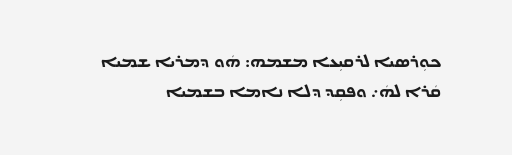ܟܘܼܪܣܝܐ ܠܪܩܝܼܥܐ ܡܫܡܗ: ܗܿܘ ܕܡܪܝܐ ܫܡܝܐ ܩܿܪܐ ܠܗܿ܇ ܘܦܩܼܕ ܕܠܐ ܢܐܡܐ ܒܫܡܝܐ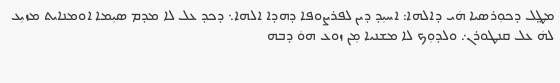ܡܛ݀ܠ ܕܟܘܼܪܣܝܐ ܗܿܝ ܕܐܠܗܐ: ܐܚܝܼܕ ܕܝܢ ܠܦܪܨܘܦܐ ܕܗܕܐ ܐܠܗܐ܆ ܕܟܕ ܥܠ ܠܐ ܡܕܡ ܣܝܼܡܐ ܐܘܡܢܐܝܬ ܡܙܝܼܥ ܠܗܿ ܥܠ ܩܢܛܘܪܢ܇ ܘܠܕܘܼܟ ܠܐ ܡܫܢܝܐ ܡܼܢ ܙܘܥ ܗܘܿ ܕܒܗ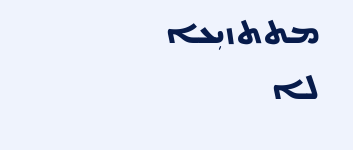ܡܬܬܙܝܼܥܐ ܠܐ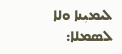ܠܝܡܝܼܢܐ ܘܠܐ ܠܣܡܠܐ: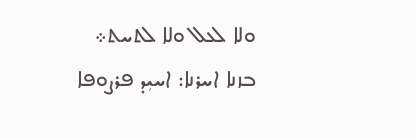ܘܠܐ ܠܥܠ ܘܠܐ ܠܬܚܬ܀ ܒܙܢܐ ܐܚܪܢܐ: ܐܚܝܼܕ ܦܪܨܘܦܐ